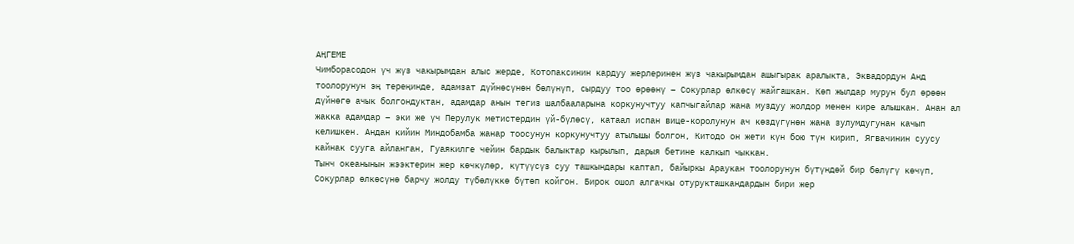АҢГЕМЕ
Чимборасодон үч жүз чакырымдан алыс жерде, Котопаксинин кардуу жерлеринен жүз чакырымдан ашыгырак аралыкта, Эквадордун Анд тоолорунун эң тереңинде, адамзат дүйнөсүнөн бөлүнүп, сырдуу тоо өрөөнү – Сокурлар өлкөсү жайгашкан. Көп жылдар мурун бул өрөөн дүйнөгө ачык болгондуктан, адамдар анын тегиз шалбааларына коркунучтуу капчыгайлар жана муздуу жолдор менен кире алышкан. Анан ал жакка адамдар – эки же үч Перулук метистердин үй-бүлөсү, катаал испан вице-королунун ач көздүгүнөн жана зулумдугунан качып келишкен. Андан кийин Миндобамба жанар тоосунун коркунучтуу атылышы болгон, Китодо он жети күн бою түн кирип, Ягвачинин суусу кайнак сууга айланган, Гуаякилге чейин бардык балыктар кырылып, дарыя бетине калкып чыккан.
Тынч океанынын жээктерин жер көчкүлөр, күтүүсүз суу ташкындары каптап, байыркы Араукан тоолорунун бүтүндөй бир бөлүгү көчүп, Сокурлар өлкөсүнө барчу жолду түбөлүккө бүтөп койгон. Бирок ошол алгачкы отурукташкандардын бири жер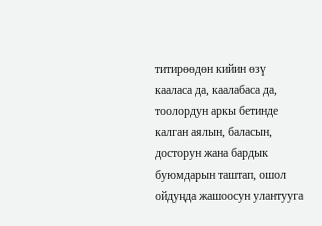титирөөдөн кийин өзү кааласа да, каалабаса да, тоолордун аркы бетинде калган аялын, баласын, досторун жана бардык буюмдарын таштап, ошол ойдуңда жашоосун улантууга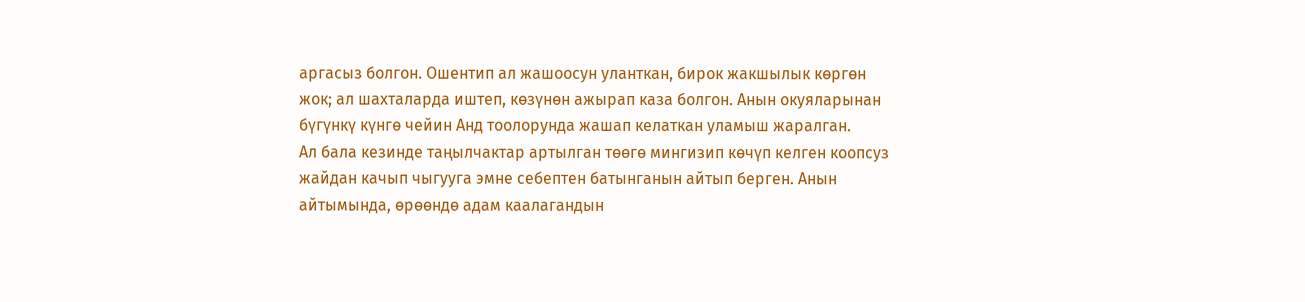аргасыз болгон. Ошентип ал жашоосун уланткан, бирок жакшылык көргөн жок; ал шахталарда иштеп, көзүнөн ажырап каза болгон. Анын окуяларынан бүгүнкү күнгө чейин Анд тоолорунда жашап келаткан уламыш жаралган.
Ал бала кезинде таңылчактар артылган төөгө мингизип көчүп келген коопсуз жайдан качып чыгууга эмне себептен батынганын айтып берген. Анын айтымында, өрөөндө адам каалагандын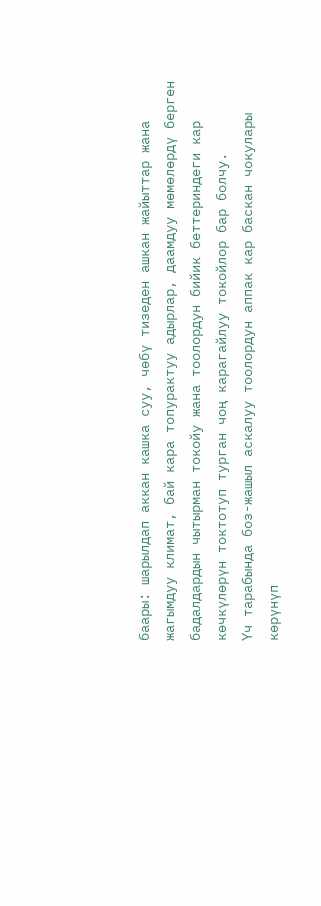баары: шарылдап аккан кашка суу, чөбү тизеден ашкан жайыттар жана жагымдуу климат, бай кара топурактуу адырлар, даамдуу мөмөлөрдү берген бадалдардын чытырман токойу жана тоолордун бийик беттериндеги кар көчкүлөрүн токтотуп турган чоң карагайлуу токойлор бар болчу.
Үч тарабында боз-жашыл аскалуу тоолордун аппак кар баскан чокулары көрүнүп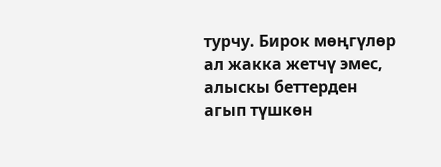турчу. Бирок мөңгүлөр ал жакка жетчү эмес, алыскы беттерден агып түшкөн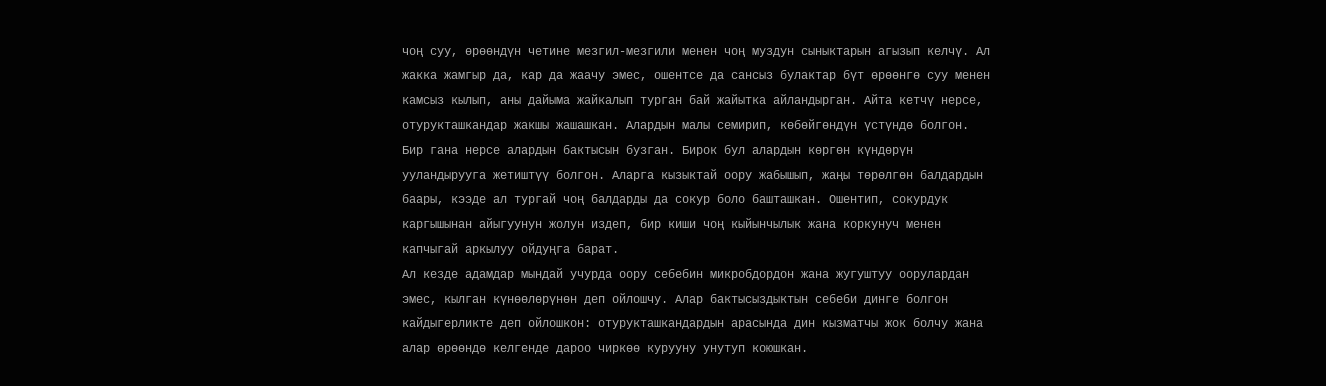чоң суу, өрөөндүн четине мезгил-мезгили менен чоң муздун сыныктарын агызып келчү. Ал жакка жамгыр да, кар да жаачу эмес, ошентсе да сансыз булактар бүт өрөөнгө суу менен камсыз кылып, аны дайыма жайкалып турган бай жайытка айландырган. Айта кетчү нерсе, отурукташкандар жакшы жашашкан. Алардын малы семирип, көбөйгөндүн үстүндө болгон. Бир гана нерсе алардын бактысын бузган. Бирок бул алардын көргөн күндөрүн ууландырууга жетиштүү болгон. Аларга кызыктай оору жабышып, жаңы төрөлгөн балдардын баары, кээде ал тургай чоң балдарды да сокур боло башташкан. Ошентип, сокурдук каргышынан айыгуунун жолун издеп, бир киши чоң кыйынчылык жана коркунуч менен капчыгай аркылуу ойдуңга барат.
Ал кезде адамдар мындай учурда оору себебин микробдордон жана жугуштуу оорулардан эмес, кылган күнөөлөрүнөн деп ойлошчу. Алар бактысыздыктын себеби динге болгон кайдыгерликте деп ойлошкон: отурукташкандардын арасында дин кызматчы жок болчу жана алар өрөөндө келгенде дароо чиркөө курууну унутуп коюшкан.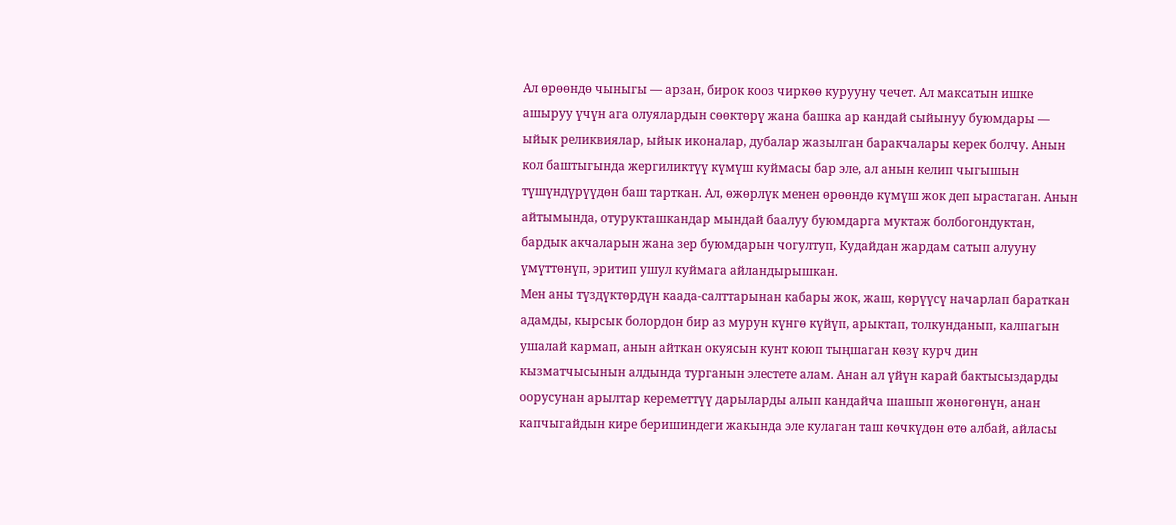Ал өрөөндө чыныгы — арзан, бирок кооз чиркөө курууну чечет. Ал максатын ишке ашыруу үчүн ага олуялардын сөөктөрү жана башка ар кандай сыйынуу буюмдары — ыйык реликвиялар, ыйык иконалар, дубалар жазылган баракчалары керек болчу. Анын кол баштыгында жергиликтүү күмүш куймасы бар эле, ал анын келип чыгышын түшүндүрүүдөн баш тарткан. Ал, өжөрлүк менен өрөөндө күмүш жок деп ырастаган. Анын айтымында, отурукташкандар мындай баалуу буюмдарга муктаж болбогондуктан, бардык акчаларын жана зер буюмдарын чогултуп, Кудайдан жардам сатып алууну үмүттөнүп, эритип ушул куймага айландырышкан.
Мен аны түздүктөрдүн каада-салттарынан кабары жок, жаш, көрүүсү начарлап бараткан адамды, кырсык болордон бир аз мурун күнгө күйүп, арыктап, толкунданып, калпагын ушалай кармап, анын айткан окуясын кунт коюп тыңшаган көзү курч дин кызматчысынын алдында турганын элестете алам. Анан ал үйүн карай бактысыздарды оорусунан арылтар кереметтүү дарыларды алып кандайча шашып жөнөгөнүн, анан капчыгайдын кире беришиндеги жакында эле кулаган таш көчкүдөн өтө албай, айласы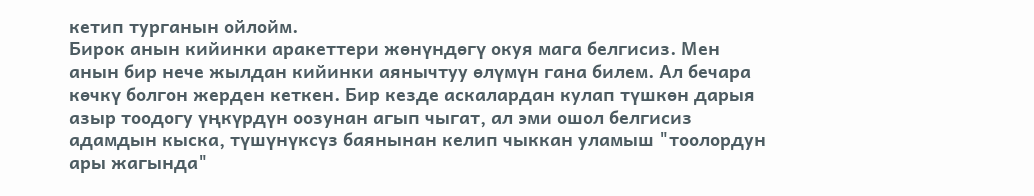кетип турганын ойлойм.
Бирок анын кийинки аракеттери жөнүндөгү окуя мага белгисиз. Мен анын бир нече жылдан кийинки аянычтуу өлүмүн гана билем. Ал бечара көчкү болгон жерден кеткен. Бир кезде аскалардан кулап түшкөн дарыя азыр тоодогу үңкүрдүн оозунан агып чыгат, ал эми ошол белгисиз адамдын кыска, түшүнүксүз баянынан келип чыккан уламыш "тоолордун ары жагында"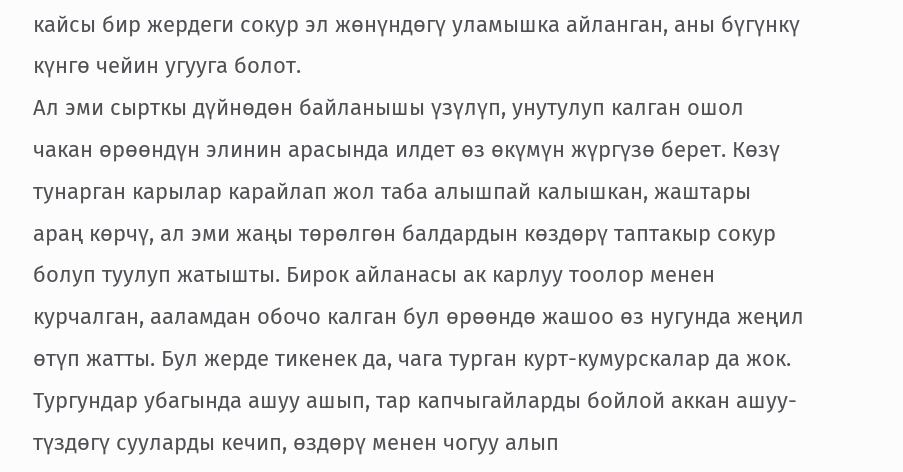кайсы бир жердеги сокур эл жөнүндөгү уламышка айланган, аны бүгүнкү күнгө чейин угууга болот.
Ал эми сырткы дүйнөдөн байланышы үзүлүп, унутулуп калган ошол чакан өрөөндүн элинин арасында илдет өз өкүмүн жүргүзө берет. Көзү тунарган карылар карайлап жол таба алышпай калышкан, жаштары араң көрчү, ал эми жаңы төрөлгөн балдардын көздөрү таптакыр сокур болуп туулуп жатышты. Бирок айланасы ак карлуу тоолор менен курчалган, ааламдан обочо калган бул өрөөндө жашоо өз нугунда жеңил өтүп жатты. Бул жерде тикенек да, чага турган курт-кумурскалар да жок. Тургундар убагында ашуу ашып, тар капчыгайларды бойлой аккан ашуу-түздөгү сууларды кечип, өздөрү менен чогуу алып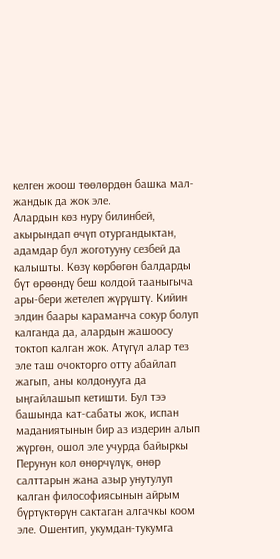келген жоош төөлөрдөн башка мал-жандык да жок эле.
Алардын көз нуру билинбей, акырындап өчүп отургандыктан, адамдар бул жоготууну сезбей да калышты. Көзү көрбөгөн балдарды бүт өрөөндү беш колдой тааныгыча ары-бери жетелеп жүрүштү. Кийин элдин баары караманча сокур болуп калганда да, алардын жашоосу токтоп калган жок. Атүгүл алар тез эле таш очокторго отту абайлап жагып, аны колдонууга да ыңгайлашып кетишти. Бул тээ башында кат-сабаты жок, испан маданиятынын бир аз издерин алып жүргөн, ошол эле учурда байыркы Перунун кол өнөрчүлүк, өнөр салттарын жана азыр унутулуп калган философиясынын айрым бүртүктөрүн сактаган алгачкы коом эле. Ошентип, укумдан-тукумга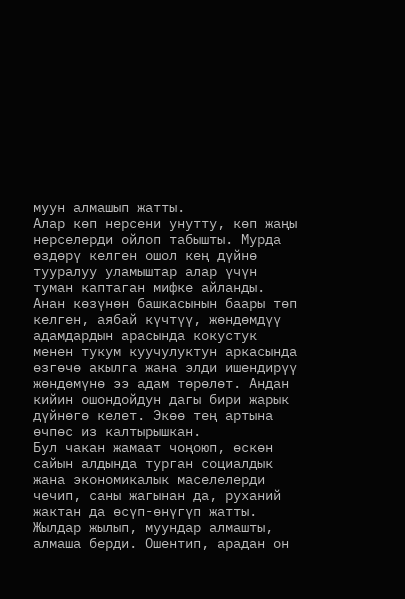муун алмашып жатты.
Алар көп нерсени унутту, көп жаңы нерселерди ойлоп табышты. Мурда өздөрү келген ошол кең дүйнө тууралуу уламыштар алар үчүн туман каптаган мифке айланды. Анан көзүнөн башкасынын баары төп келген, аябай күчтүү, жөндөмдүү адамдардын арасында кокустук менен тукум куучулуктун аркасында өзгөчө акылга жана элди ишендирүү жөндөмүнө ээ адам төрөлөт. Андан кийин ошондойдун дагы бири жарык дүйнөгө келет. Экөө тең артына өчпөс из калтырышкан.
Бул чакан жамаат чоңоюп, өскөн сайын алдында турган социалдык жана экономикалык маселелерди чечип, саны жагынан да, руханий жактан да өсүп-өнүгүп жатты. Жылдар жылып, муундар алмашты, алмаша берди. Ошентип, арадан он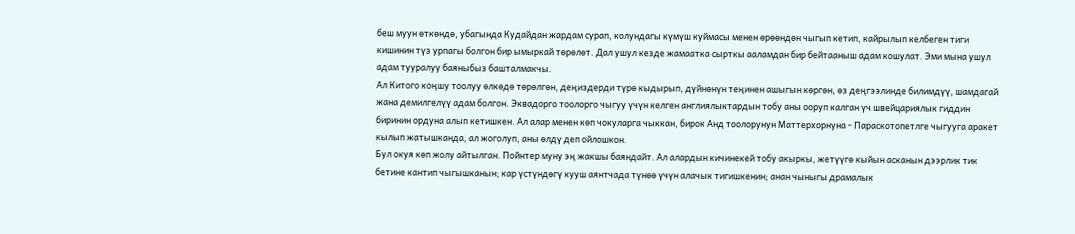беш муун өткөндө, убагында Кудайдан жардам сурап, колундагы күмүш куймасы менен өрөөндөн чыгып кетип, кайрылып келбеген тиги кишинин түз урпагы болгон бир ымыркай төрөлөт. Дал ушул кезде жамаатка сырткы ааламдан бир бейтааныш адам кошулат. Эми мына ушул адам тууралуу баяныбыз башталмакчы.
Ал Китого коңшу тоолуу өлкөдө төрөлгөн, деңиздерди түрө кыдырып, дүйнөнүн теңинен ашыгын көргөн, өз деңгээлинде билимдүү, шамдагай жана демилгелүү адам болгон. Эквадорго тоолорго чыгуу үчүн келген англиялыктардын тобу аны ооруп калган үч швейцариялык гиддин биринин ордуна алып кетишкен. Ал алар менен көп чокуларга чыккан, бирок Анд тоолорунун Маттерхорнуна - Параскотопетлге чыгууга аракет кылып жатышканда, ал жоголуп, аны өлдү деп ойлошкон.
Бул окуя көп жолу айтылган. Пойнтер муну эң жакшы баяндайт. Ал алардын кичинекей тобу акыркы, жетүүгө кыйын асканын дээрлик тик бетине кантип чыгышканын; кар үстүндөгү кууш аянтчада түнөө үчүн алачык тигишкенин; анан чыныгы драмалык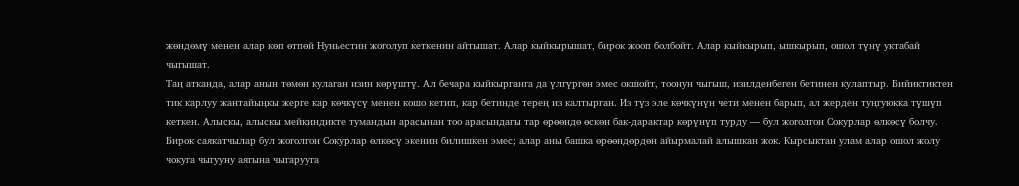жөндөмү менен алар көп өтпөй Нуньестин жоголуп кеткенин айтышат. Алар кыйкырышат, бирок жооп болбойт. Алар кыйкырып, ышкырып, ошол түнү уктабай чыгышат.
Таң атканда, алар анын төмөн кулаган изин көрүштү. Ал бечара кыйкырганга да үлгүргөн эмес окшойт, тоонун чыгыш, изилденбеген бетинен кулаптыр. Бийиктиктен тик карлуу жантайыңкы жерге кар көчкүсү менен кошо кетип, кар бетинде терең из калтырган. Из түз эле көчкүнүн чети менен барып, ал жерден туңгуюкка түшүп кеткен. Алыскы, алыскы мейкиндикте тумандын арасынан тоо арасындагы тар өрөөндө өскөн бак-дарактар көрүнүп турду — бул жоголгон Сокурлар өлкөсү болчу.
Бирок саякатчылар бул жоголгон Сокурлар өлкөсү экенин билишкен эмес; алар аны башка өрөөндөрдөн айырмалай алышкан жок. Кырсыктан улам алар ошол жолу чокуга чыгууну аягына чыгарууга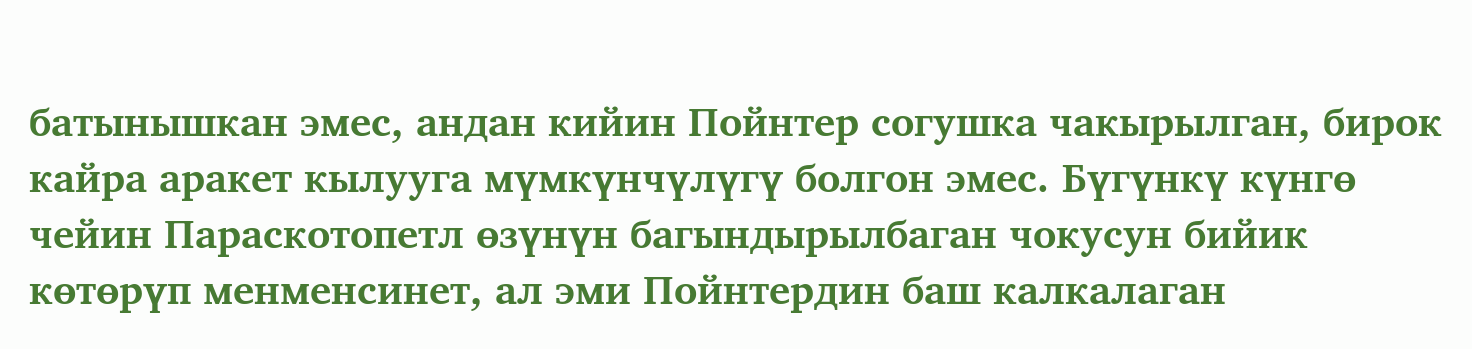батынышкан эмес, андан кийин Пойнтер согушка чакырылган, бирок кайра аракет кылууга мүмкүнчүлүгү болгон эмес. Бүгүнкү күнгө чейин Параскотопетл өзүнүн багындырылбаган чокусун бийик көтөрүп менменсинет, ал эми Пойнтердин баш калкалаган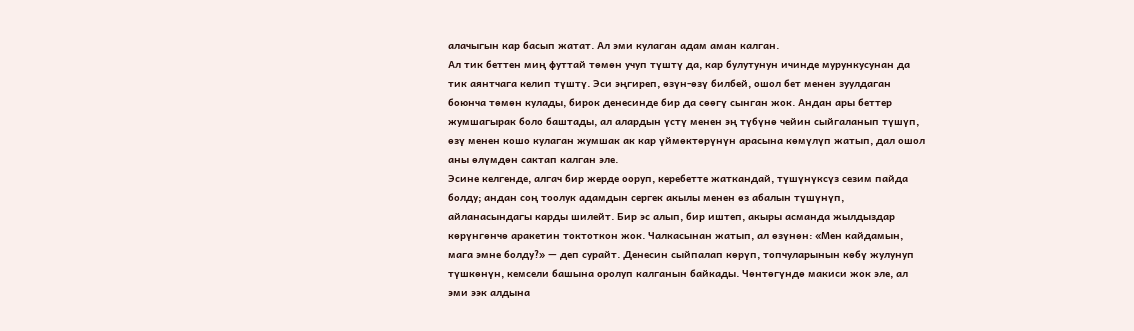алачыгын кар басып жатат. Ал эми кулаган адам аман калган.
Ал тик беттен миң футтай төмөн учуп түштү да, кар булутунун ичинде мурункусунан да тик аянтчага келип түштү. Эси эңгиреп, өзүн-өзү билбей, ошол бет менен зуулдаган боюнча төмөн кулады, бирок денесинде бир да сөөгү сынган жок. Андан ары беттер жумшагырак боло баштады, ал алардын үстү менен эң түбүнө чейин сыйгаланып түшүп, өзү менен кошо кулаган жумшак ак кар үймөктөрүнүн арасына көмүлүп жатып, дал ошол аны өлүмдөн сактап калган эле.
Эсине келгенде, алгач бир жерде ооруп, керебетте жаткандай, түшүнүксүз сезим пайда болду; андан соң тоолук адамдын сергек акылы менен өз абалын түшүнүп, айланасындагы карды шилейт. Бир эс алып, бир иштеп, акыры асманда жылдыздар көрүнгөнчө аракетин токтоткон жок. Чалкасынан жатып, ал өзүнөн: «Мен кайдамын, мага эмне болду?» — деп сурайт. Денесин сыйпалап көрүп, топчуларынын көбү жулунуп түшкөнүн, кемсели башына оролуп калганын байкады. Чөнтөгүндө макиси жок эле, ал эми ээк алдына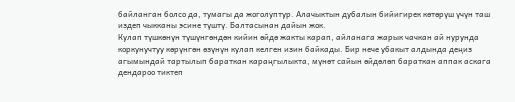байланган болсо да, тумагы да жоголуптур. Алачыктын дубалын бийигирек көтөрүш үчүн таш издеп чыкканы эсине түштү. Балтасынан дайын жок.
Кулап түшкөнүн түшүнгөндөн кийин өйдө жакты карап, айланага жарык чачкан ай нурунда коркунучтуу көрүнгөн өзүнүн кулап келген изин байкады. Бир нече убакыт алдында деңиз агымындай тартылып бараткан караңгылыкта, мүнөт сайын өйдөлөп бараткан аппак аскага дендароо тиктеп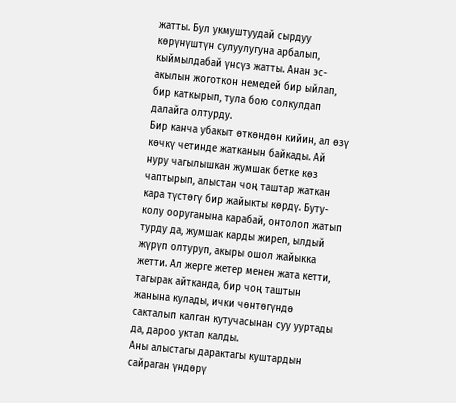жатты. Бул укмуштуудай сырдуу көрүнүштүн сулуулугуна арбалып, кыймылдабай үнсүз жатты. Анан эс-акылын жоготкон немедей бир ыйлап, бир каткырып, тула бою солкулдап далайга олтурду.
Бир канча убакыт өткөндөн кийин, ал өзү көчкү четинде жатканын байкады. Ай нуру чагылышкан жумшак бетке көз чаптырып, алыстан чоң таштар жаткан кара түстөгү бир жайыкты көрдү. Буту-колу ооруганына карабай, онтолоп жатып турду да, жумшак карды жиреп, ылдый жүрүп олтуруп, акыры ошол жайыкка жетти. Ал жерге жетер менен жата кетти, тагырак айтканда, бир чоң таштын жанына кулады, ички чөнтөгүндө сакталып калган кутучасынан суу ууртады да, дароо уктап калды.
Аны алыстагы дарактагы куштардын сайраган үндөрү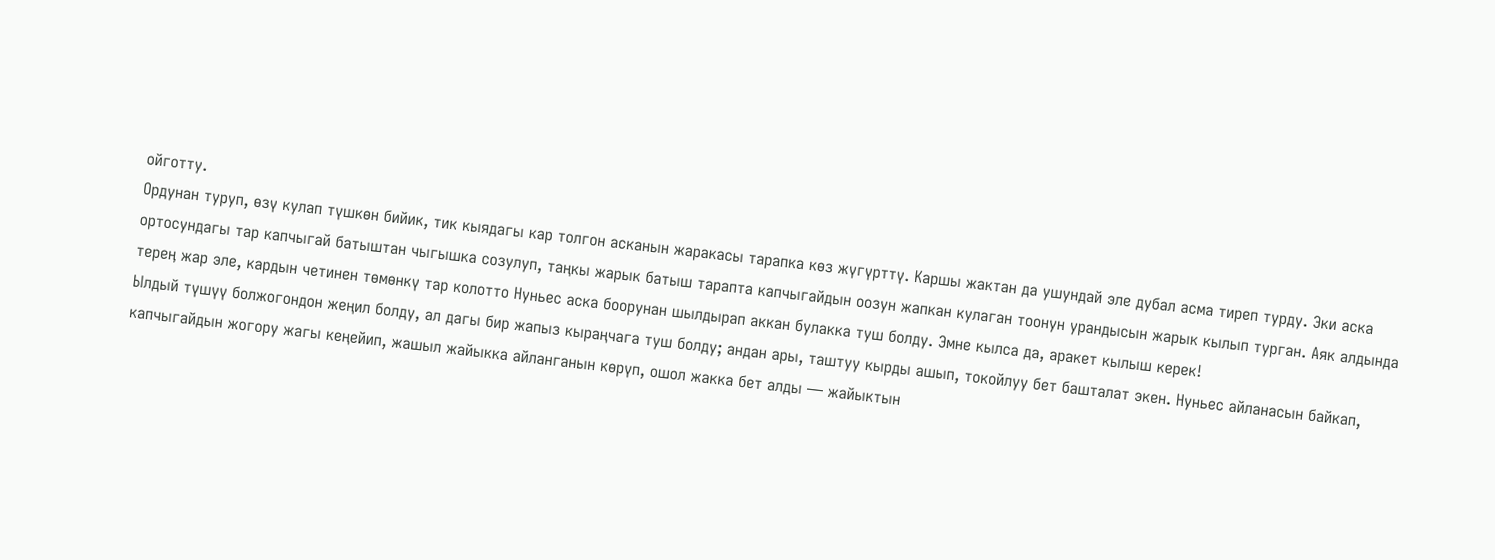ойготту.
Ордунан туруп, өзү кулап түшкөн бийик, тик кыядагы кар толгон асканын жаракасы тарапка көз жүгүрттү. Каршы жактан да ушундай эле дубал асма тиреп турду. Эки аска ортосундагы тар капчыгай батыштан чыгышка созулуп, таңкы жарык батыш тарапта капчыгайдын оозун жапкан кулаган тоонун урандысын жарык кылып турган. Аяк алдында тереӊ жар эле, кардын четинен төмөнкү тар колотто Нуньес аска боорунан шылдырап аккан булакка туш болду. Эмне кылса да, аракет кылыш керек!
Ылдый түшүү болжогондон жеңил болду, ал дагы бир жапыз кыраңчага туш болду; андан ары, таштуу кырды ашып, токойлуу бет башталат экен. Нуньес айланасын байкап, капчыгайдын жогору жагы кеңейип, жашыл жайыкка айланганын көрүп, ошол жакка бет алды — жайыктын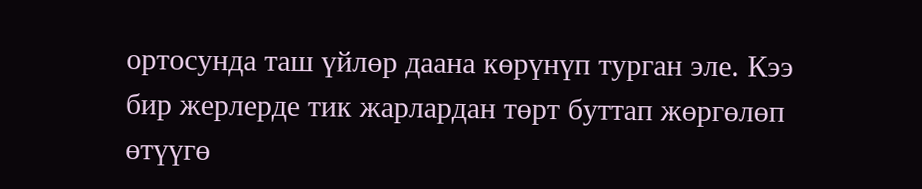ортосунда таш үйлөр даана көрүнүп турган эле. Кээ бир жерлерде тик жарлардан төрт буттап жөргөлөп өтүүгө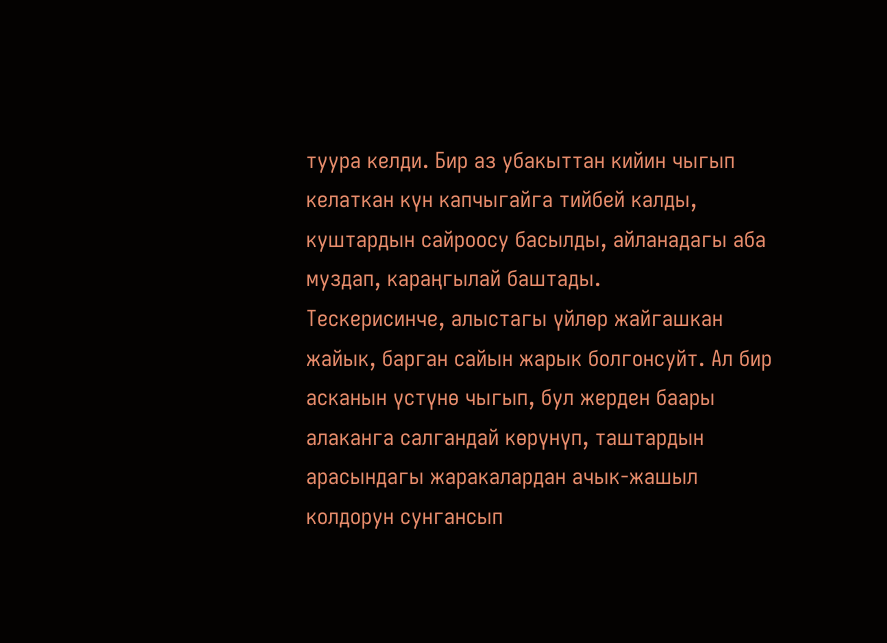туура келди. Бир аз убакыттан кийин чыгып келаткан күн капчыгайга тийбей калды, куштардын сайроосу басылды, айланадагы аба муздап, караңгылай баштады.
Тескерисинче, алыстагы үйлөр жайгашкан жайык, барган сайын жарык болгонсуйт. Ал бир асканын үстүнө чыгып, бул жерден баары алаканга салгандай көрүнүп, таштардын арасындагы жаракалардан ачык-жашыл колдорун сунгансып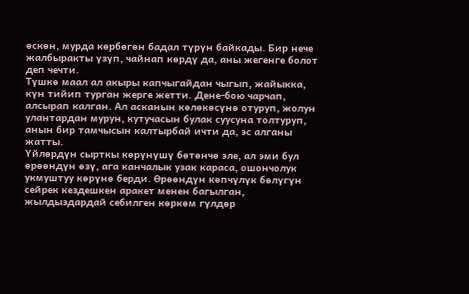өскөн, мурда көрбөгөн бадал түрүн байкады. Бир нече жалбыракты үзүп, чайнап көрдү да, аны жегенге болот деп чечти.
Түшкө маал ал акыры капчыгайдан чыгып, жайыкка, күн тийип турган жерге жетти. Дене-бою чарчап, алсырап калган. Ал асканын көлөкөсүнө отуруп, жолун улантардан мурун, кутучасын булак суусуна толтуруп, анын бир тамчысын калтырбай ичти да, эс алганы жатты.
Үйлөрдүн сырткы көрүнүшү бөтөнчө эле, ал эми бул өрөөндүн өзү, ага канчалык узак караса, ошончолук укмуштуу көрүнө берди. Өрөөндүн көпчүлүк бөлүгүн сейрек кездешкен аракет менен багылган, жылдыздардай себилген көркөм гүлдөр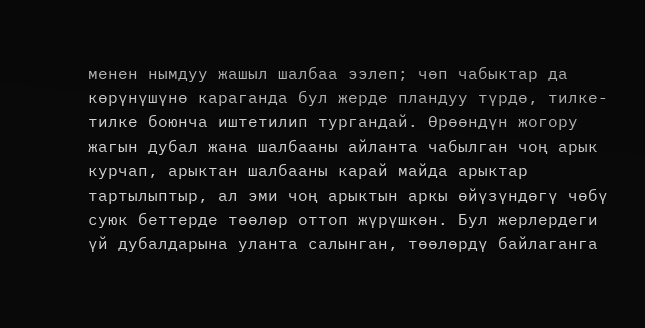менен нымдуу жашыл шалбаа ээлеп; чөп чабыктар да көрүнүшүнө караганда бул жерде пландуу түрдө, тилке-тилке боюнча иштетилип тургандай. Өрөөндүн жогору жагын дубал жана шалбааны айланта чабылган чоң арык курчап, арыктан шалбааны карай майда арыктар тартылыптыр, ал эми чоң арыктын аркы өйүзүндөгү чөбү суюк беттерде төөлөр оттоп жүрүшкөн. Бул жерлердеги үй дубалдарына уланта салынган, төөлөрдү байлаганга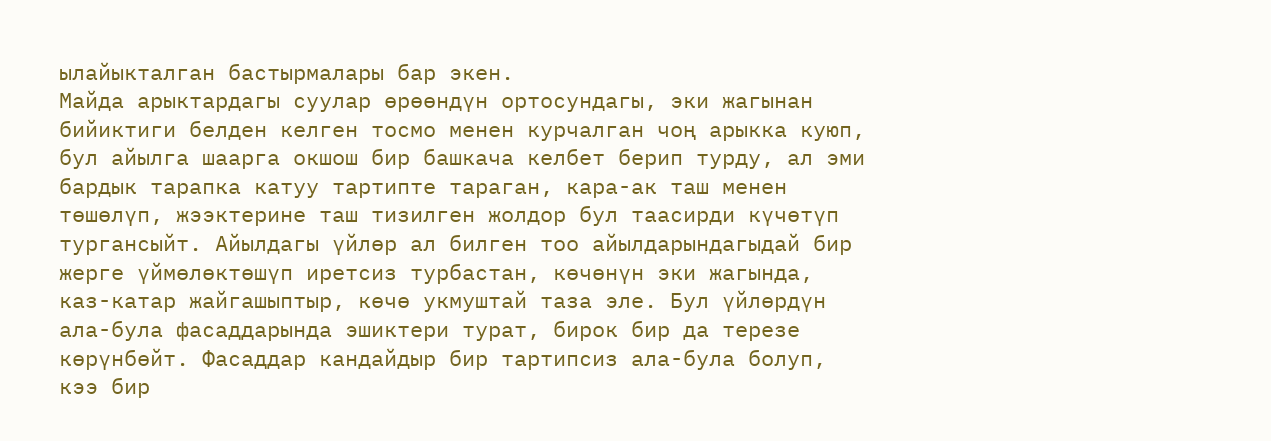ылайыкталган бастырмалары бар экен.
Майда арыктардагы суулар өрөөндүн ортосундагы, эки жагынан бийиктиги белден келген тосмо менен курчалган чоң арыкка куюп, бул айылга шаарга окшош бир башкача келбет берип турду, ал эми бардык тарапка катуу тартипте тараган, кара-ак таш менен төшөлүп, жээктерине таш тизилген жолдор бул таасирди күчөтүп тургансыйт. Айылдагы үйлөр ал билген тоо айылдарындагыдай бир жерге үймөлөктөшүп иретсиз турбастан, көчөнүн эки жагында, каз-катар жайгашыптыр, көчө укмуштай таза эле. Бул үйлөрдүн ала-була фасаддарында эшиктери турат, бирок бир да терезе көрүнбөйт. Фасаддар кандайдыр бир тартипсиз ала-була болуп, кээ бир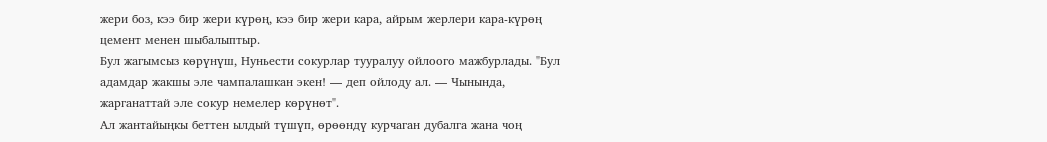жери боз, кээ бир жери күрөң, кээ бир жери кара, айрым жерлери кара-күрөң цемент менен шыбалыптыр.
Бул жагымсыз көрүнүш, Нуньести сокурлар тууралуу ойлоого мажбурлады. "Бул адамдар жакшы эле чампалашкан экен! — деп ойлоду ал. — Чынында, жарганаттай эле сокур немелер көрүнөт".
Ал жантайыңкы беттен ылдый түшүп, өрөөндү курчаган дубалга жана чоң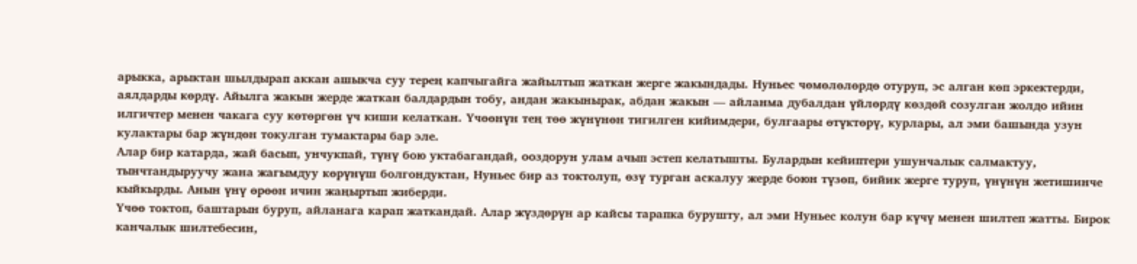арыкка, арыктан шылдырап аккан ашыкча суу терең капчыгайга жайылтып жаткан жерге жакындады. Нуньес чөмөлөлөрдө отуруп, эс алган көп эркектерди, аялдарды көрдү. Айылга жакын жерде жаткан балдардын тобу, андан жакынырак, абдан жакын — айланма дубалдан үйлөрдү көздөй созулган жолдо ийин илгичтер менен чакага суу көтөргөн үч киши келаткан. Үчөөнүн тең төө жүнүнөн тигилген кийимдери, булгаары өтүктөрү, курлары, ал эми башында узун кулактары бар жүндөн токулган тумактары бар эле.
Алар бир катарда, жай басып, унчукпай, түнү бою уктабагандай, ооздорун улам ачып эстеп келатышты. Булардын кейиптери ушунчалык салмактуу, тынчтандыруучу жана жагымдуу көрүнүш болгондуктан, Нуньес бир аз токтолуп, өзү турган аскалуу жерде боюн түзөп, бийик жерге туруп, үнүнүн жетишинче кыйкырды. Анын үнү өрөөн ичин жаңыртып жиберди.
Үчөө токтоп, баштарын буруп, айланага карап жаткандай. Алар жүздөрүн ар кайсы тарапка бурушту, ал эми Нуньес колун бар күчү менен шилтеп жатты. Бирок канчалык шилтебесин,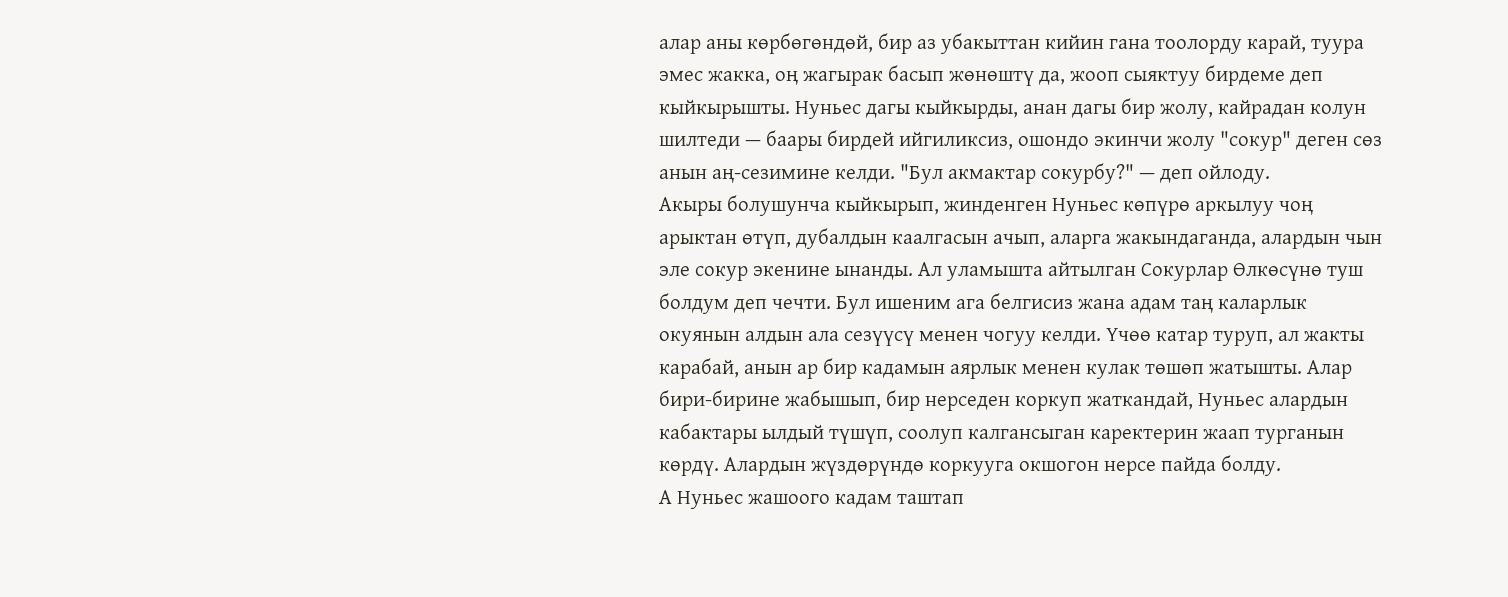алар аны көрбөгөндөй, бир аз убакыттан кийин гана тоолорду карай, туура эмес жакка, оң жагырак басып жөнөштү да, жооп сыяктуу бирдеме деп кыйкырышты. Нуньес дагы кыйкырды, анан дагы бир жолу, кайрадан колун шилтеди — баары бирдей ийгиликсиз, ошондо экинчи жолу "сокур" деген сөз анын аң-сезимине келди. "Бул акмактар сокурбу?" — деп ойлоду.
Акыры болушунча кыйкырып, жинденген Нуньес көпүрө аркылуу чоң арыктан өтүп, дубалдын каалгасын ачып, аларга жакындаганда, алардын чын эле сокур экенине ынанды. Ал уламышта айтылган Сокурлар Өлкөсүнө туш болдум деп чечти. Бул ишеним ага белгисиз жана адам таң каларлык окуянын алдын ала сезүүсү менен чогуу келди. Үчөө катар туруп, ал жакты карабай, анын ар бир кадамын аярлык менен кулак төшөп жатышты. Алар бири-бирине жабышып, бир нерседен коркуп жаткандай, Нуньес алардын кабактары ылдый түшүп, соолуп калгансыган каректерин жаап турганын көрдү. Алардын жүздөрүндө коркууга окшогон нерсе пайда болду.
А Нуньес жашоого кадам таштап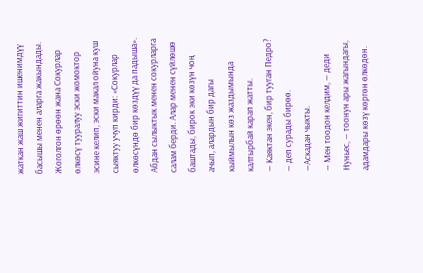жаткан жаш жигиттин ишенимдүү басышы менен аларга жакындады. Жоголгон өрөөн жана Сокурлар өлкөсү тууралуу эски жомоктор эсине келип, эски макал ойуна куш сыяктуу учуп кирди: «Сокурлар өлкөсүндө бир көздүү да падыша». Абдан сылыктык менен сокурларга салам берди. Алар менен сүйлөшө баштады, бирок эки көзүн чоң ачып, алардын бир дагы кыймылын көз жаздымында калтырбай карап жатты.
— Каяктан экен, бир тууган Педро? — деп сурады бирөө.
—Аскадан чыкты.
— Мен тоодон келдим, — деди Нуньес, — тоонун ары жагындагы, адамдары көзү көргөн өлкөдөн.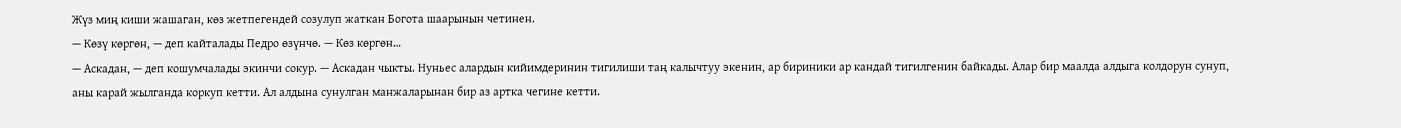Жүз миң киши жашаган, көз жетпегендей созулуп жаткан Богота шаарынын четинен.
— Көзү көргөн, — деп кайталады Педро өзүнчө. — Көз көргөн…
— Аскадан, — деп кошумчалады экинчи сокур. — Аскадан чыкты. Нуньес алардын кийимдеринин тигилиши таң калычтуу экенин, ар бириники ар кандай тигилгенин байкады. Алар бир маалда алдыга колдорун сунуп, аны карай жылганда коркуп кетти. Ал алдына сунулган манжаларынан бир аз артка чегине кетти.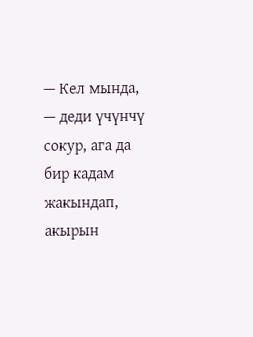— Кел мында, — деди үчүнчү сокур, ага да бир кадам жакындап, акырын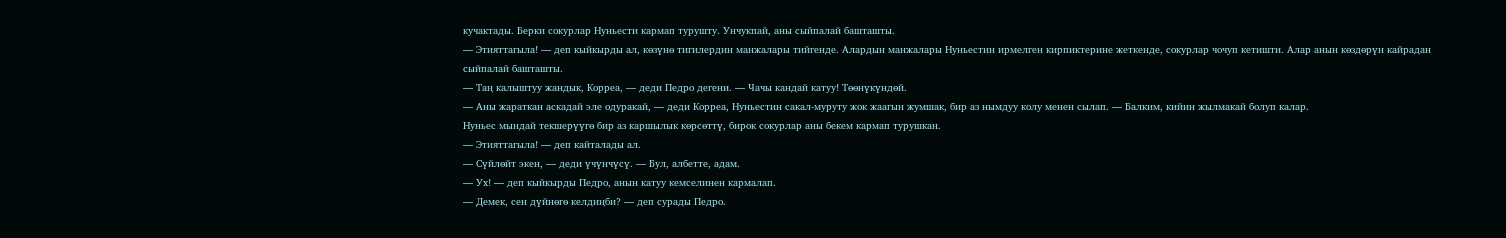кучактады. Берки сокурлар Нуньести кармап турушту. Унчукпай, аны сыйпалай башташты.
— Этияттагыла! — деп кыйкырды ал, көзүнө тигилердин манжалары тийгенде. Алардын манжалары Нуньестин ирмелген кирпиктерине жеткенде, сокурлар чочуп кетишти. Алар анын көздөрүн кайрадан сыйпалай башташты.
— Таң калыштуу жандык, Корреа, — деди Педро дегени. — Чачы кандай катуу! Төөнүкүндөй.
— Аны жараткан аскадай эле одуракай, — деди Корреа, Нуньестин сакал-муруту жок жаагын жумшак, бир аз нымдуу колу менен сылап. — Балким, кийин жылмакай болуп калар.
Нуньес мындай текшерүүгө бир аз каршылык көрсөттү, бирок сокурлар аны бекем кармап турушкан.
— Этияттагыла! — деп кайталады ал.
— Сүйлөйт экен, — деди үчүнчүсү. — Бул, албетте, адам.
— Ух! — деп кыйкырды Педро, анын катуу кемселинен кармалап.
— Демек, сен дүйнөгө келдиңби? — деп сурады Педро.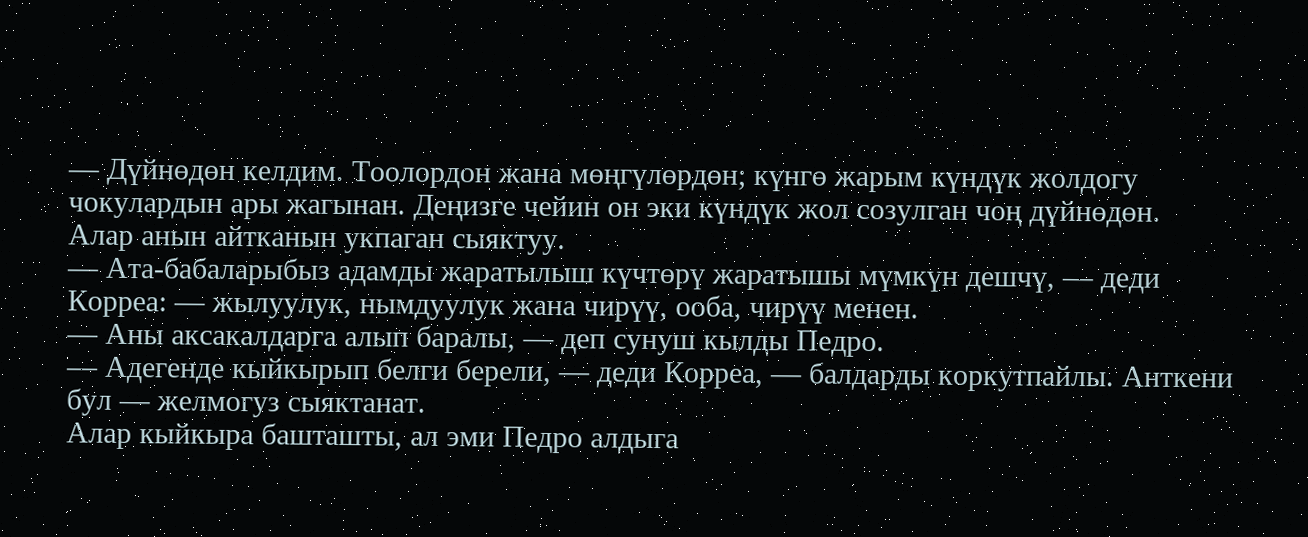— Дүйнөдөн келдим. Тоолордон жана мөңгүлөрдөн; күнгө жарым күндүк жолдогу чокулардын ары жагынан. Деңизге чейин он эки күндүк жол созулган чоң дүйнөдөн.
Алар анын айтканын укпаган сыяктуу.
— Ата-бабаларыбыз адамды жаратылыш күчтөрү жаратышы мүмкүн дешчү, — деди Корреа: — жылуулук, нымдуулук жана чирүү, ооба, чирүү менен.
— Аны аксакалдарга алып баралы, — деп сунуш кылды Педро.
— Адегенде кыйкырып белги берели, — деди Корреа, — балдарды коркутпайлы. Анткени бул — желмогуз сыяктанат.
Алар кыйкыра башташты, ал эми Педро алдыга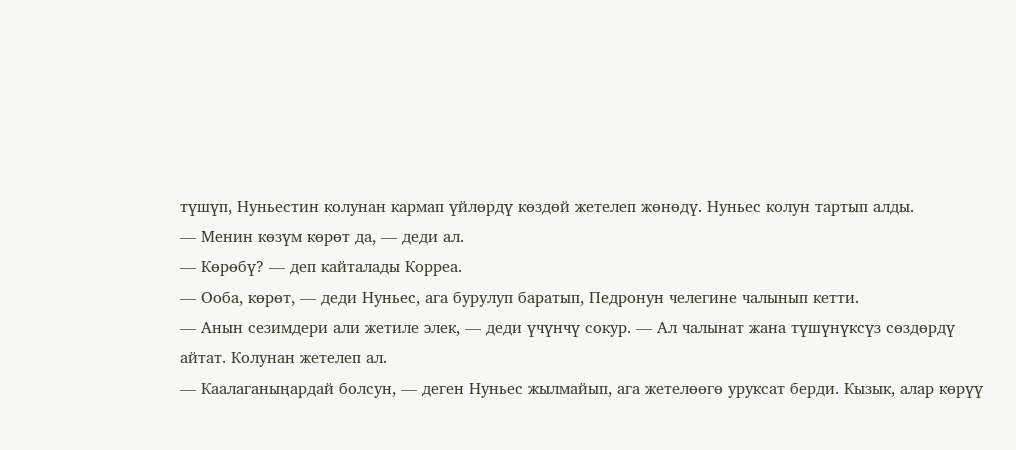түшүп, Нуньестин колунан кармап үйлөрдү көздөй жетелеп жөнөдү. Нуньес колун тартып алды.
— Менин көзүм көрөт да, — деди ал.
— Көрөбү? — деп кайталады Корреа.
— Ооба, көрөт, — деди Нуньес, ага бурулуп баратып, Педронун челегине чалынып кетти.
— Анын сезимдери али жетиле элек, — деди үчүнчү сокур. — Ал чалынат жана түшүнүксүз сөздөрдү айтат. Колунан жетелеп ал.
— Каалаганыңардай болсун, — деген Нуньес жылмайып, ага жетелөөгө уруксат берди. Кызык, алар көрүү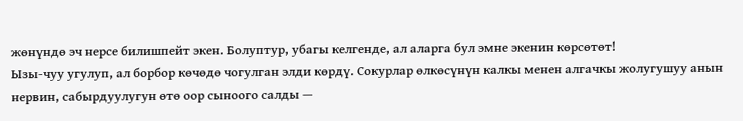жөнүндө эч нерсе билишпейт экен. Болуптур, убагы келгенде, ал аларга бул эмне экенин көрсөтөт!
Ызы-чуу угулуп, ал борбор көчөдө чогулган элди көрдү. Сокурлар өлкөсүнүн калкы менен алгачкы жолугушуу анын нервин, сабырдуулугун өтө оор сыноого салды —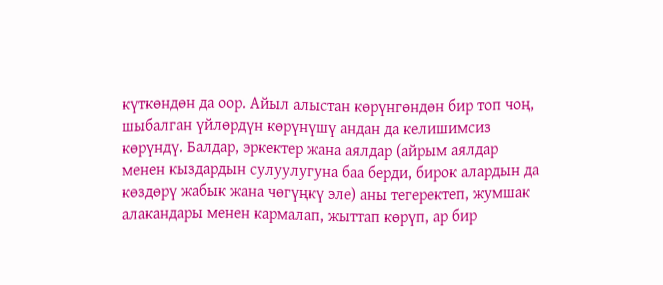күткөндөн да оор. Айыл алыстан көрүнгөндөн бир топ чоң, шыбалган үйлөрдүн көрүнүшү андан да келишимсиз көрүндү. Балдар, эркектер жана аялдар (айрым аялдар менен кыздардын сулуулугуна баа берди, бирок алардын да көздөрү жабык жана чөгүңкү эле) аны тегеректеп, жумшак алакандары менен кармалап, жыттап көрүп, ар бир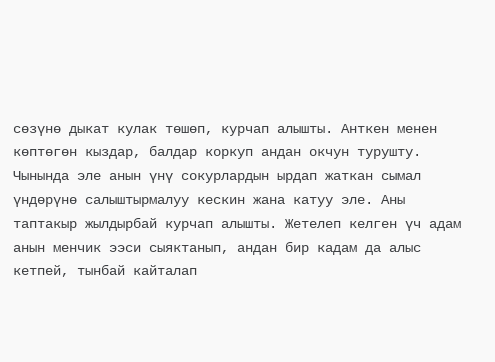сөзүнө дыкат кулак төшөп, курчап алышты. Анткен менен көптөгөн кыздар, балдар коркуп андан окчун турушту. Чынында эле анын үнү сокурлардын ырдап жаткан сымал үндөрүнө салыштырмалуу кескин жана катуу эле. Аны таптакыр жылдырбай курчап алышты. Жетелеп келген үч адам анын менчик ээси сыяктанып, андан бир кадам да алыс кетпей, тынбай кайталап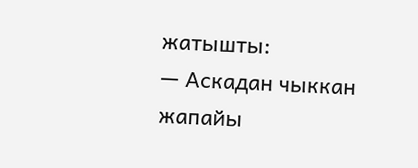жатышты:
— Аскадан чыккан жапайы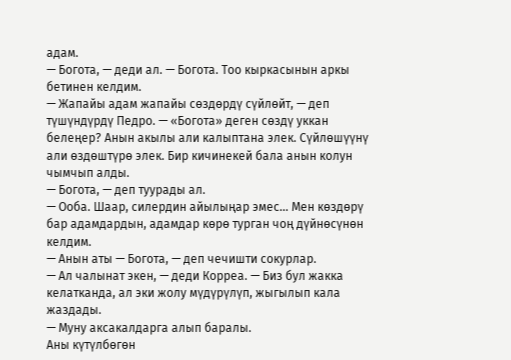адам.
— Богота, — деди ал. — Богота. Тоо кыркасынын аркы бетинен келдим.
— Жапайы адам жапайы сөздөрдү сүйлөйт, — деп түшүндүрдү Педро. — «Богота» деген сөздү уккан белеңер? Анын акылы али калыптана элек. Сүйлөшүүнү али өздөштүрө элек. Бир кичинекей бала анын колун чымчып алды.
— Богота, — деп туурады ал.
— Ооба. Шаар, силердин айылыңар эмес… Мен көздөрү бар адамдардын, адамдар көрө турган чоң дүйнөсүнөн келдим.
— Анын аты — Богота, — деп чечишти сокурлар.
— Ал чалынат экен, — деди Корреа. — Биз бул жакка келатканда, ал эки жолу мүдүрүлүп, жыгылып кала жаздады.
— Муну аксакалдарга алып баралы.
Аны күтүлбөгөн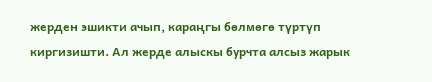жерден эшикти ачып, караңгы бөлмөгө түртүп киргизишти. Ал жерде алыскы бурчта алсыз жарык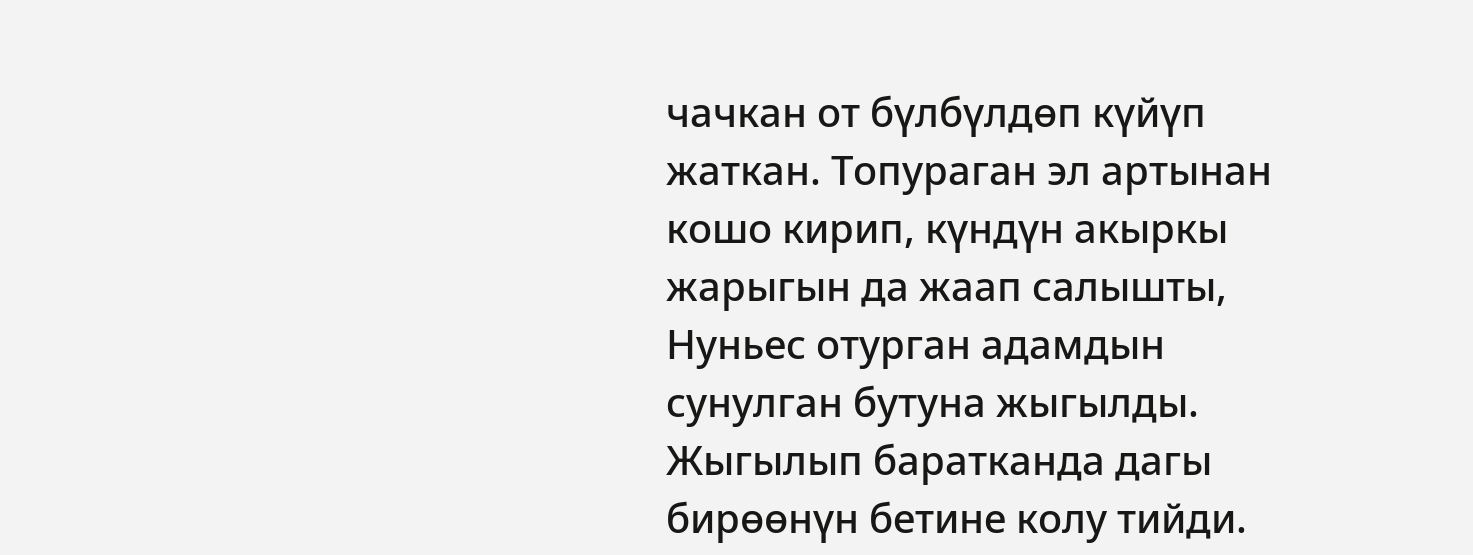чачкан от бүлбүлдөп күйүп жаткан. Топураган эл артынан кошо кирип, күндүн акыркы жарыгын да жаап салышты, Нуньес отурган адамдын сунулган бутуна жыгылды. Жыгылып баратканда дагы бирөөнүн бетине колу тийди.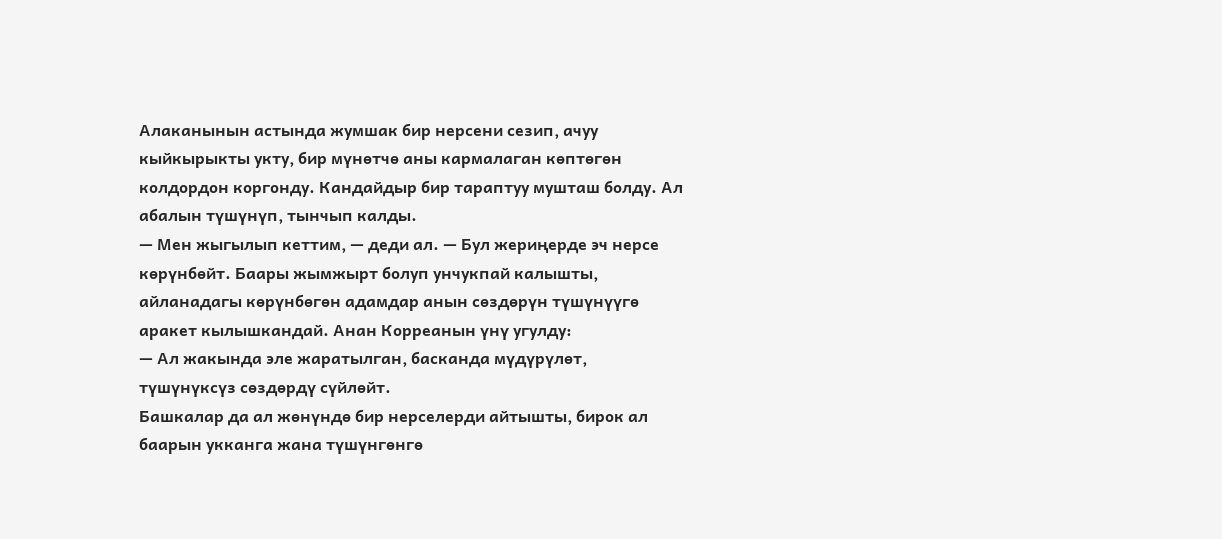Алаканынын астында жумшак бир нерсени сезип, ачуу кыйкырыкты укту, бир мүнөтчө аны кармалаган көптөгөн колдордон коргонду. Кандайдыр бир тараптуу мушташ болду. Ал абалын түшүнүп, тынчып калды.
— Мен жыгылып кеттим, — деди ал. — Бул жериңерде эч нерсе көрүнбөйт. Баары жымжырт болуп унчукпай калышты, айланадагы көрүнбөгөн адамдар анын сөздөрүн түшүнүүгө аракет кылышкандай. Анан Корреанын үнү угулду:
— Ал жакында эле жаратылган, басканда мүдүрүлөт, түшүнүксүз сөздөрдү сүйлөйт.
Башкалар да ал жөнүндө бир нерселерди айтышты, бирок ал баарын укканга жана түшүнгөнгө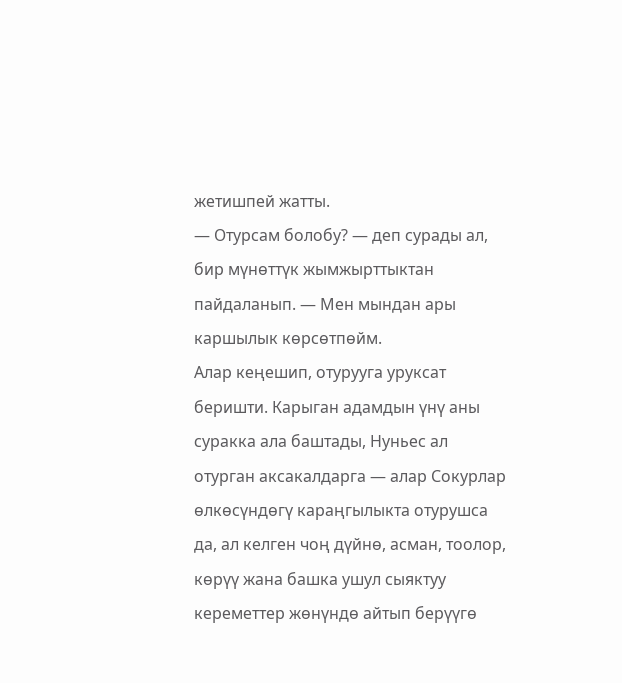жетишпей жатты.
— Отурсам болобу? — деп сурады ал, бир мүнөттүк жымжырттыктан пайдаланып. — Мен мындан ары каршылык көрсөтпөйм.
Алар кеңешип, отурууга уруксат беришти. Карыган адамдын үнү аны суракка ала баштады, Нуньес ал отурган аксакалдарга — алар Сокурлар өлкөсүндөгү караңгылыкта отурушса да, ал келген чоң дүйнө, асман, тоолор, көрүү жана башка ушул сыяктуу кереметтер жөнүндө айтып берүүгө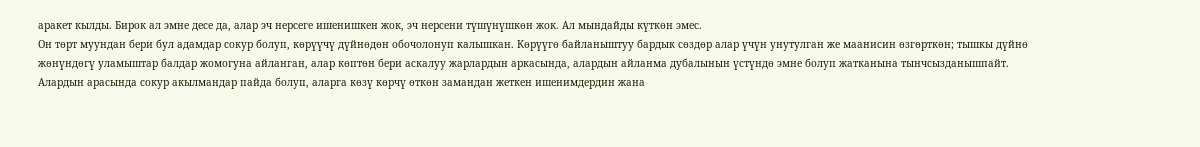аракет кылды. Бирок ал эмне десе да, алар эч нерсеге ишенишкен жок, эч нерсени түшүнүшкөн жок. Ал мындайды күткөн эмес.
Он төрт муундан бери бул адамдар сокур болуп, көрүүчү дүйнөдөн обочолонуп калышкан. Көрүүгө байланыштуу бардык сөздөр алар үчүн унутулган же маанисин өзгөрткөн; тышкы дүйнө жөнүндөгү уламыштар балдар жомогуна айланган, алар көптөн бери аскалуу жарлардын аркасында, алардын айланма дубалынын үстүндө эмне болуп жатканына тынчсызданышпайт. Алардын арасында сокур акылмандар пайда болуп, аларга көзү көрчү өткөн замандан жеткен ишенимдердин жана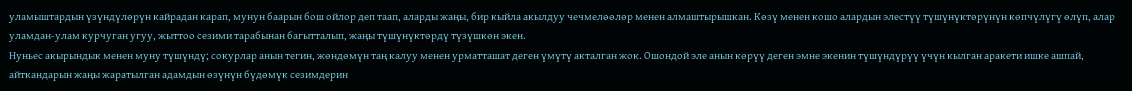уламыштардын үзүндүлөрүн кайрадан карап, мунун баарын бош ойлор деп таап, аларды жаңы, бир кыйла акылдуу чечмелөөлөр менен алмаштырышкан. Көзү менен кошо алардын элестүү түшүнүктөрүнүн көпчүлүгү өлүп, алар уламдан-улам курчуган угуу, жыттоо сезими тарабынан багытталып, жаңы түшүнүктөрдү түзүшкөн экен.
Нуньес акырындык менен муну түшүндү; сокурлар анын тегин, жөндөмүн таң калуу менен урматташат деген үмүтү акталган жок. Ошондой эле анын көрүү деген эмне экенин түшүндүрүү үчүн кылган аракети ишке ашпай, айткандарын жаңы жаратылган адамдын өзүнүн бүдөмүк сезимдерин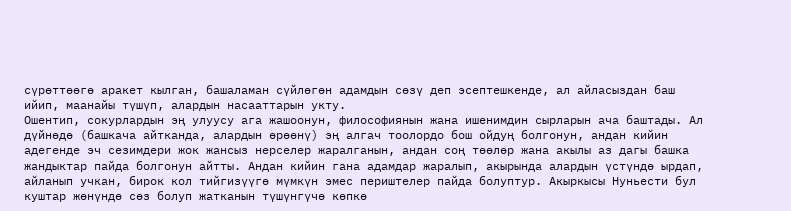сүрөттөөгө аракет кылган, башаламан сүйлөгөн адамдын сөзү деп эсептешкенде, ал айласыздан баш ийип, маанайы түшүп, алардын насааттарын укту.
Ошентип, сокурлардын эң улуусу ага жашоонун, философиянын жана ишенимдин сырларын ача баштады. Ал дүйнөдө (башкача айтканда, алардын өрөөнү) эң алгач тоолордо бош ойдуң болгонун, андан кийин адегенде эч сезимдери жок жансыз нерселер жаралганын, андан соң төөлөр жана акылы аз дагы башка жандыктар пайда болгонун айтты. Андан кийин гана адамдар жаралып, акырында алардын үстүндө ырдап, айланып учкан, бирок кол тийгизүүгө мүмкүн эмес периштелер пайда болуптур. Акыркысы Нуньести бул куштар жөнүндө сөз болуп жатканын түшүнгүчө көпкө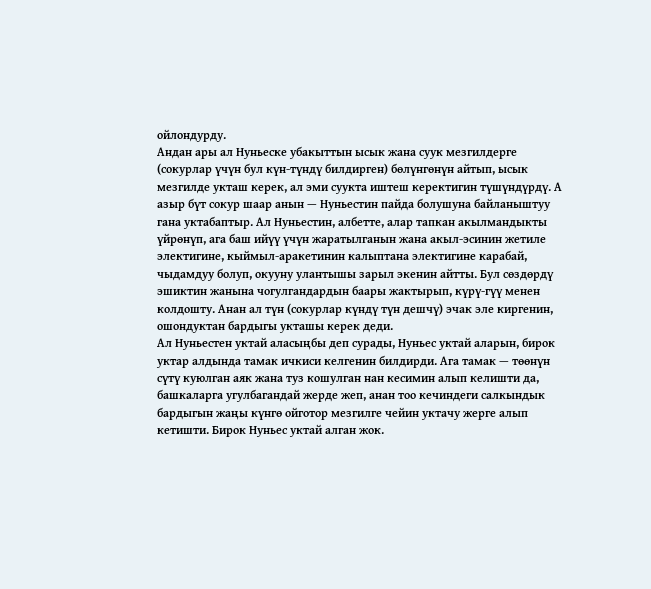ойлондурду.
Андан ары ал Нуньеске убакыттын ысык жана суук мезгилдерге (сокурлар үчүн бул күн-түндү билдирген) бөлүнгөнүн айтып, ысык мезгилде укташ керек, ал эми суукта иштеш керектигин түшүндүрдү. А азыр бүт сокур шаар анын — Нуньестин пайда болушуна байланыштуу гана уктабаптыр. Ал Нуньестин, албетте, алар тапкан акылмандыкты үйрөнүп, ага баш ийүү үчүн жаратылганын жана акыл-эсинин жетиле электигине, кыймыл-аракетинин калыптана электигине карабай, чыдамдуу болуп, окууну улантышы зарыл экенин айтты. Бул сөздөрдү эшиктин жанына чогулгандардын баары жактырып, күрү-гүү менен колдошту. Анан ал түн (сокурлар күндү түн дешчү) эчак эле киргенин, ошондуктан бардыгы укташы керек деди.
Ал Нуньестен уктай аласыңбы деп сурады, Нуньес уктай аларын, бирок уктар алдында тамак ичкиси келгенин билдирди. Ага тамак — төөнүн сүтү куюлган аяк жана туз кошулган нан кесимин алып келишти да, башкаларга угулбагандай жерде жеп, анан тоо кечиндеги салкындык бардыгын жаңы күнгө ойготор мезгилге чейин уктачу жерге алып кетишти. Бирок Нуньес уктай алган жок.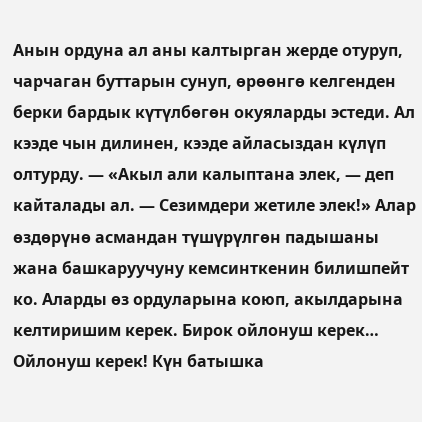Анын ордуна ал аны калтырган жерде отуруп, чарчаган буттарын сунуп, өрөөнгө келгенден берки бардык күтүлбөгөн окуяларды эстеди. Ал кээде чын дилинен, кээде айласыздан күлүп олтурду. — «Акыл али калыптана элек, — деп кайталады ал. — Сезимдери жетиле элек!» Алар өздөрүнө асмандан түшүрүлгөн падышаны жана башкаруучуну кемсинткенин билишпейт ко. Аларды өз ордуларына коюп, акылдарына келтиришим керек. Бирок ойлонуш керек… Ойлонуш керек! Күн батышка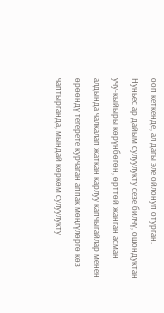ооп кеткенде, ал дагы эле ойлонуп отурган.
Нуньес ар дайым сулуулукту сезе билчү, ошондуктан учу-кыйыры көрүнбөгөн, өрттөй жанган асман алдында чалкалап жаткан карлуу капчыгайлар менен өрөөндү тегерете курчаган аппак мөңгүлөргө көз чаптырганда, мындай көркөм сулуулукту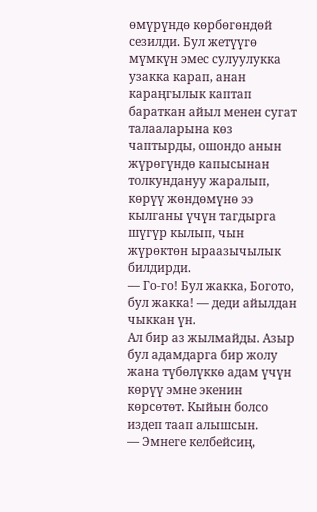өмүрүндө көрбөгөндөй сезилди. Бул жетүүгө мүмкүн эмес сулуулукка узакка карап, анан караңгылык каптап бараткан айыл менен сугат талааларына көз чаптырды, ошондо анын жүрөгүндө капысынан толкундануу жаралып, көрүү жөндөмүнө ээ кылганы үчүн тагдырга шүгүр кылып, чын жүрөктөн ыраазычылык билдирди.
— Го-го! Бул жакка, Богото, бул жакка! — деди айылдан чыккан үн.
Ал бир аз жылмайды. Азыр бул адамдарга бир жолу жана түбөлүккө адам үчүн көрүү эмне экенин көрсөтөт. Кыйын болсо издеп таап алышсын.
— Эмнеге келбейсиң,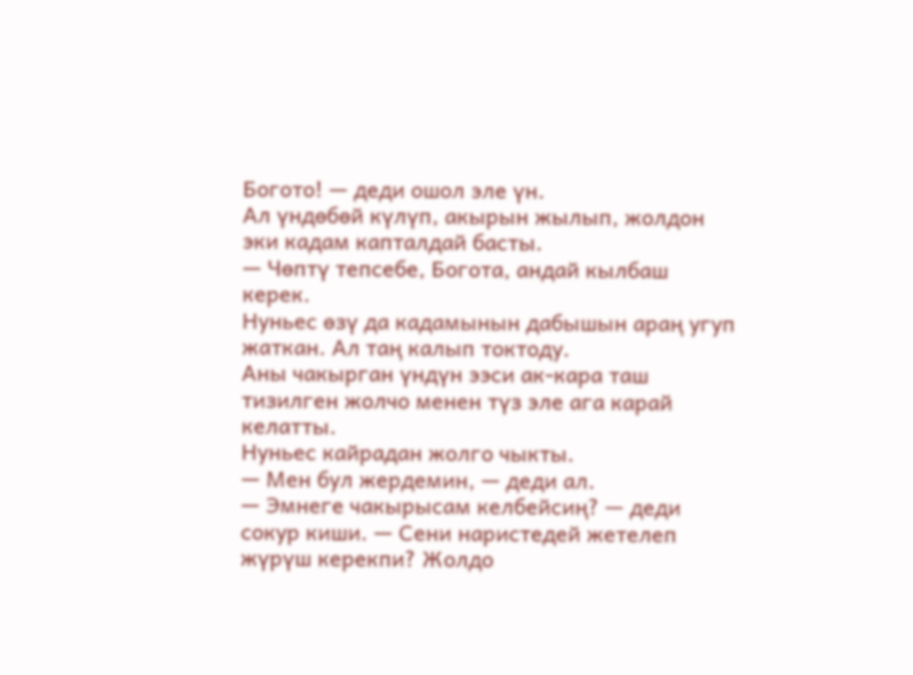Богото! — деди ошол эле үн.
Ал үндөбөй күлүп, акырын жылып, жолдон эки кадам капталдай басты.
— Чөптү тепсебе, Богота, андай кылбаш керек.
Нуньес өзү да кадамынын дабышын араң угуп жаткан. Ал таң калып токтоду.
Аны чакырган үндүн ээси ак-кара таш тизилген жолчо менен түз эле ага карай келатты.
Нуньес кайрадан жолго чыкты.
— Мен бул жердемин, — деди ал.
— Эмнеге чакырысам келбейсиң? — деди сокур киши. — Сени наристедей жетелеп жүрүш керекпи? Жолдо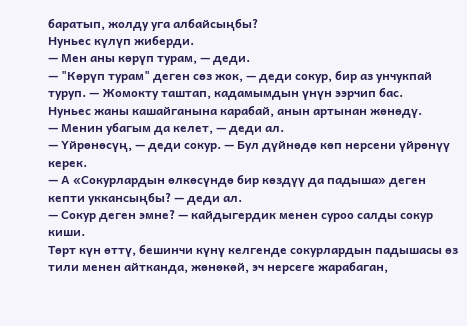баратып, жолду уга албайсыңбы?
Нуньес күлүп жиберди.
— Мен аны көрүп турам, — деди.
— "Көрүп турам" деген сөз жок, — деди сокур, бир аз унчукпай туруп. — Жомокту таштап, кадамымдын үнүн ээрчип бас.
Нуньес жаны кашайганына карабай, анын артынан жөнөдү.
— Менин убагым да келет, — деди ал.
— Үйрөнөсүң, — деди сокур. — Бул дүйнөдө көп нерсени үйрөнүү керек.
— А «Сокурлардын өлкөсүндө бир көздүү да падыша» деген кепти уккансыңбы? — деди ал.
— Сокур деген эмне? — кайдыгердик менен суроо салды сокур киши.
Төрт күн өттү, бешинчи күнү келгенде сокурлардын падышасы өз тили менен айтканда, жөнөкөй, эч нерсеге жарабаган,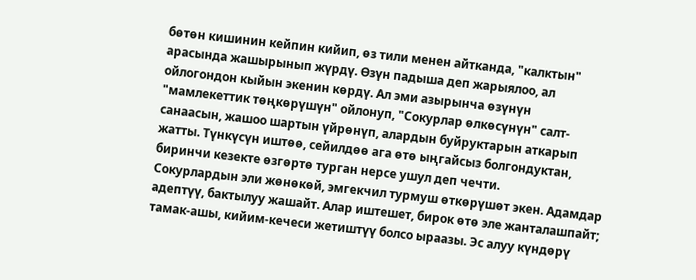бөтөн кишинин кейпин кийип, өз тили менен айтканда, "калктын" арасында жашырынып жүрдү. Өзүн падыша деп жарыялоо, ал ойлогондон кыйын экенин көрдү. Ал эми азырынча өзүнүн "мамлекеттик төңкөрүшүн" ойлонуп, "Сокурлар өлкөсүнүн" салт-санаасын, жашоо шартын үйрөнүп, алардын буйруктарын аткарып жатты. Түнкүсүн иштөө, сейилдөө ага өтө ыңгайсыз болгондуктан, биринчи кезекте өзгөртө турган нерсе ушул деп чечти.
Сокурлардын эли жөнөкөй, эмгекчил турмуш өткөрүшөт экен. Адамдар адептүү, бактылуу жашайт. Алар иштешет, бирок өтө эле жанталашпайт; тамак-ашы, кийим-кечеси жетиштүү болсо ыраазы. Эс алуу күндөрү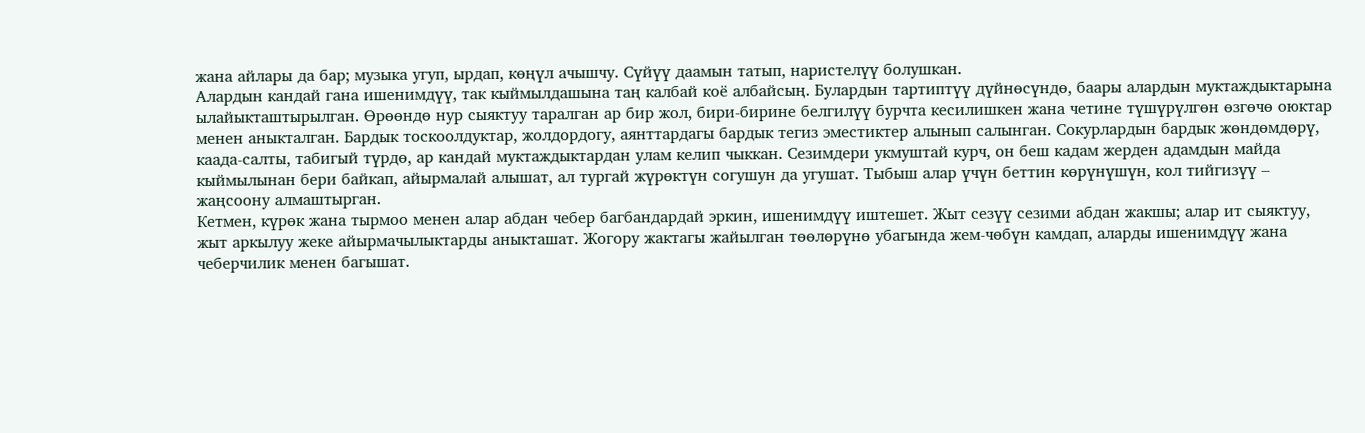жана айлары да бар; музыка угуп, ырдап, көңүл ачышчу. Сүйүү даамын татып, наристелүү болушкан.
Алардын кандай гана ишенимдүү, так кыймылдашына таң калбай коё албайсың. Булардын тартиптүү дүйнөсүндө, баары алардын муктаждыктарына ылайыкташтырылган. Өрөөндө нур сыяктуу таралган ар бир жол, бири-бирине белгилүү бурчта кесилишкен жана четине түшүрүлгөн өзгөчө оюктар менен аныкталган. Бардык тоскоолдуктар, жолдордогу, аянттардагы бардык тегиз эместиктер алынып салынган. Сокурлардын бардык жөндөмдөрү, каада-салты, табигый түрдө, ар кандай муктаждыктардан улам келип чыккан. Сезимдери укмуштай курч, он беш кадам жерден адамдын майда кыймылынан бери байкап, айырмалай алышат, ал тургай жүрөктүн согушун да угушат. Тыбыш алар үчүн беттин көрүнүшүн, кол тийгизүү – жаңсоону алмаштырган.
Кетмен, күрөк жана тырмоо менен алар абдан чебер багбандардай эркин, ишенимдүү иштешет. Жыт сезүү сезими абдан жакшы; алар ит сыяктуу, жыт аркылуу жеке айырмачылыктарды аныкташат. Жогору жактагы жайылган төөлөрүнө убагында жем-чөбүн камдап, аларды ишенимдүү жана чеберчилик менен багышат.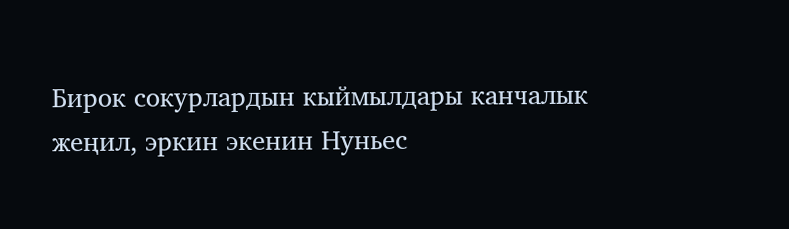Бирок сокурлардын кыймылдары канчалык жеңил, эркин экенин Нуньес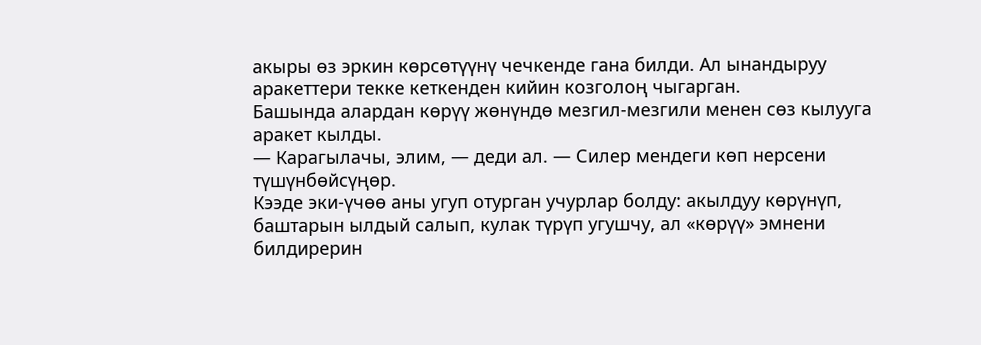акыры өз эркин көрсөтүүнү чечкенде гана билди. Ал ынандыруу аракеттери текке кеткенден кийин козголоң чыгарган.
Башында алардан көрүү жөнүндө мезгил-мезгили менен сөз кылууга аракет кылды.
— Карагылачы, элим, — деди ал. — Силер мендеги көп нерсени түшүнбөйсүңөр.
Кээде эки-үчөө аны угуп отурган учурлар болду: акылдуу көрүнүп, баштарын ылдый салып, кулак түрүп угушчу, ал «көрүү» эмнени билдирерин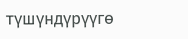түшүндүрүүгө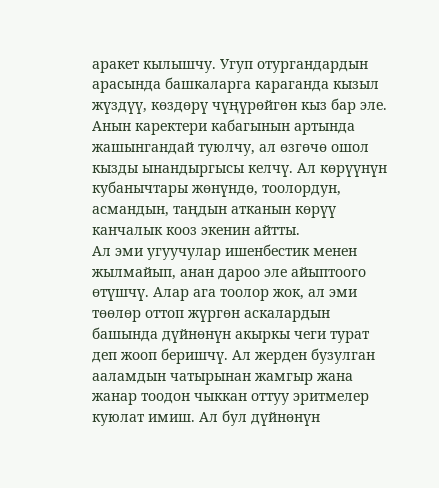аракет кылышчу. Угуп отургандардын арасында башкаларга караганда кызыл жүздүү, көздөрү чүңүрөйгөн кыз бар эле. Анын каректери кабагынын артында жашынгандай туюлчу, ал өзгөчө ошол кызды ынандыргысы келчү. Ал көрүүнүн кубанычтары жөнүндө, тоолордун, асмандын, таңдын атканын көрүү канчалык кооз экенин айтты.
Ал эми угуучулар ишенбестик менен жылмайып, анан дароо эле айыптоого өтүшчү. Алар ага тоолор жок, ал эми төөлөр оттоп жүргөн аскалардын башында дүйнөнүн акыркы чеги турат деп жооп беришчү. Ал жерден бузулган ааламдын чатырынан жамгыр жана жанар тоодон чыккан оттуу эритмелер куюлат имиш. Ал бул дүйнөнүн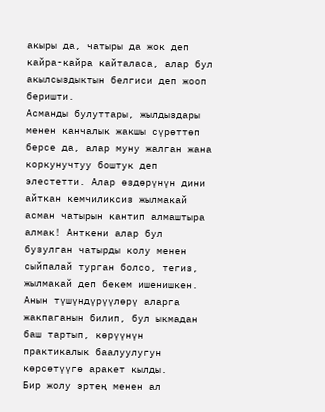акыры да, чатыры да жок деп кайра-кайра кайталаса, алар бул акылсыздыктын белгиси деп жооп беришти.
Асманды булуттары, жылдыздары менен канчалык жакшы сүрөттөп берсе да, алар муну жалган жана коркунучтуу боштук деп элестетти. Алар өздөрүнүн дини айткан кемчиликсиз жылмакай асман чатырын кантип алмаштыра алмак! Анткени алар бул бузулган чатырды колу менен сыйпалай турган болсо, тегиз, жылмакай деп бекем ишенишкен. Анын түшүндүрүүлөрү аларга жакпаганын билип, бул ыкмадан баш тартып, көрүүнүн практикалык баалуулугун көрсөтүүгө аракет кылды.
Бир жолу эртең менен ал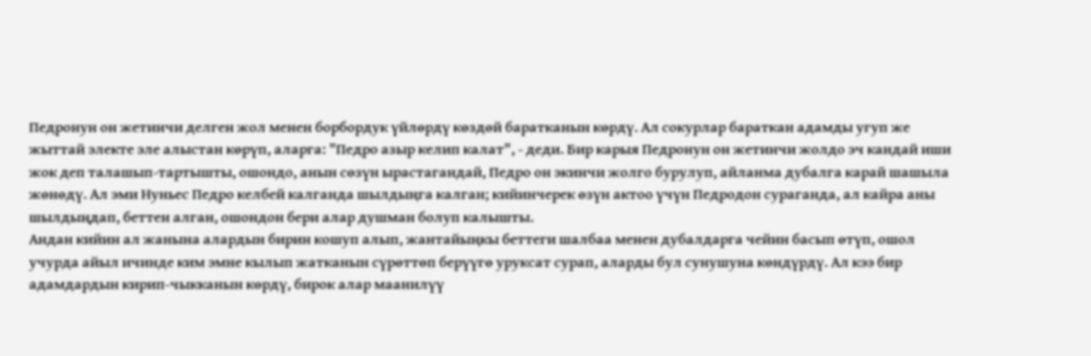Педронун он жетинчи делген жол менен борбордук үйлөрдү көздөй баратканын көрдү. Ал сокурлар бараткан адамды угуп же жыттай электе эле алыстан көрүп, аларга: "Педро азыр келип калат", - деди. Бир карыя Педронун он жетинчи жолдо эч кандай иши жок деп талашып-тартышты, ошондо, анын сөзүн ырастагандай, Педро он экинчи жолго бурулуп, айланма дубалга карай шашыла жөнөдү. Ал эми Нуньес Педро келбей калганда шылдыңга калган; кийинчерек өзүн актоо үчүн Педродон сураганда, ал кайра аны шылдыңдап, беттен алган, ошондон бери алар душман болуп калышты.
Андан кийин ал жанына алардын бирин кошуп алып, жантайыңкы беттеги шалбаа менен дубалдарга чейин басып өтүп, ошол учурда айыл ичинде ким эмне кылып жатканын сүрөттөп берүүгө уруксат сурап, аларды бул сунушуна көндүрдү. Ал кээ бир адамдардын кирип-чыкканын көрдү, бирок алар маанилүү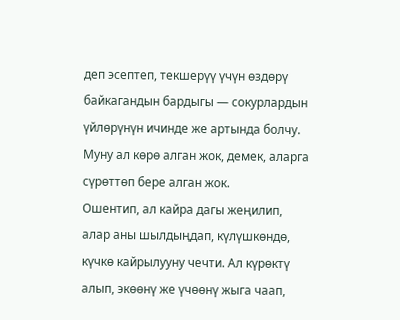деп эсептеп, текшерүү үчүн өздөрү байкагандын бардыгы — сокурлардын үйлөрүнүн ичинде же артында болчу. Муну ал көрө алган жок, демек, аларга сүрөттөп бере алган жок.
Ошентип, ал кайра дагы жеңилип, алар аны шылдыңдап, күлүшкөндө, күчкө кайрылууну чечти. Ал күрөктү алып, экөөнү же үчөөнү жыга чаап,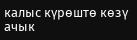калыс күрөштө көзү ачык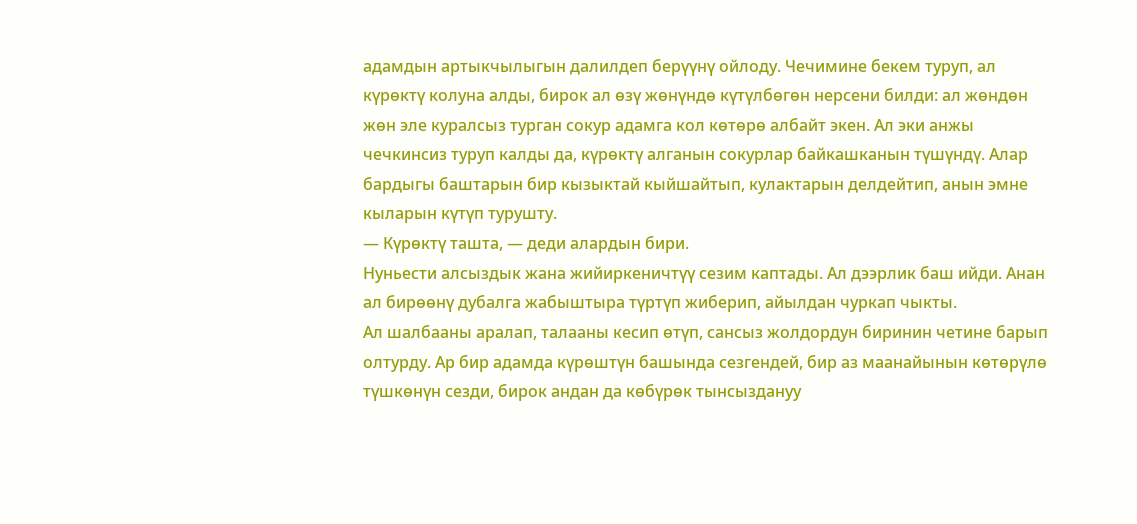адамдын артыкчылыгын далилдеп берүүнү ойлоду. Чечимине бекем туруп, ал күрөктү колуна алды, бирок ал өзү жөнүндө күтүлбөгөн нерсени билди: ал жөндөн жөн эле куралсыз турган сокур адамга кол көтөрө албайт экен. Ал эки анжы чечкинсиз туруп калды да, күрөктү алганын сокурлар байкашканын түшүндү. Алар бардыгы баштарын бир кызыктай кыйшайтып, кулактарын делдейтип, анын эмне кыларын күтүп турушту.
— Күрөктү ташта, — деди алардын бири.
Нуньести алсыздык жана жийиркеничтүү сезим каптады. Ал дээрлик баш ийди. Анан ал бирөөнү дубалга жабыштыра түртүп жиберип, айылдан чуркап чыкты.
Ал шалбааны аралап, талааны кесип өтүп, сансыз жолдордун биринин четине барып олтурду. Ар бир адамда күрөштүн башында сезгендей, бир аз маанайынын көтөрүлө түшкөнүн сезди, бирок андан да көбүрөк тынсыздануу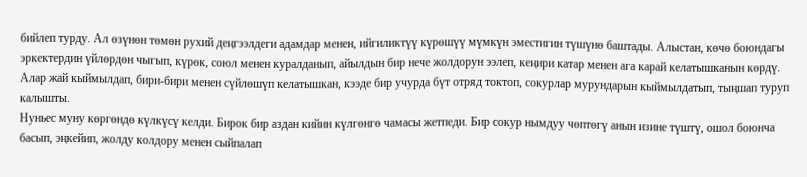бийлеп турду. Ал өзүнөн төмөн рухий деңгээлдеги адамдар менен, ийгиликтүү күрөшүү мүмкүн эместигин түшүнө баштады. Алыстан, көчө боюндагы эркектердин үйлөрдөн чыгып, күрөк, союл менен куралданып, айылдын бир нече жолдорун ээлеп, кеңири катар менен ага карай келатышканын көрдү. Алар жай кыймылдап, бири-бири менен сүйлөшүп келатышкан, кээде бир учурда бүт отряд токтоп, сокурлар мурундарын кыймылдатып, тыңшап туруп калышты.
Нуньес муну көргөндө күлкүсү келди. Бирок бир аздан кийин күлгөнгө чамасы жетпеди. Бир сокур нымдуу чөптөгү анын изине түштү, ошол боюнча басып, эңкейип, жолду колдору менен сыйпалап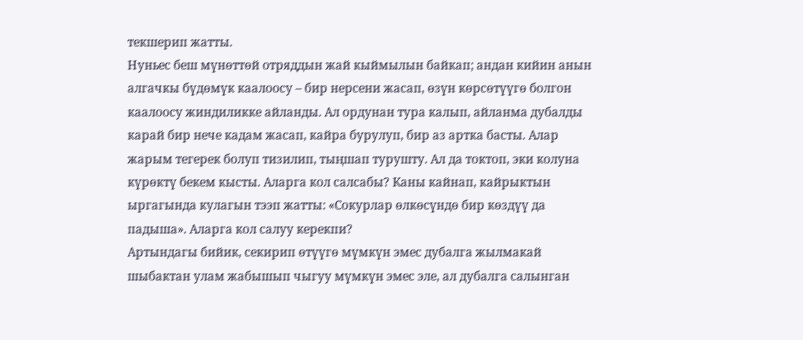текшерип жатты.
Нуньес беш мүнөттөй отряддын жай кыймылын байкап; андан кийин анын алгачкы бүдөмүк каалоосу – бир нерсени жасап, өзүн көрсөтүүгө болгон каалоосу жиндиликке айланды. Ал ордунан тура калып, айланма дубалды карай бир нече кадам жасап, кайра бурулуп, бир аз артка басты. Алар жарым тегерек болуп тизилип, тыңшап турушту. Ал да токтоп, эки колуна күрөктү бекем кысты. Аларга кол салсабы? Каны кайнап, кайрыктын ыргагында кулагын тээп жатты: «Сокурлар өлкөсүндө бир көздүү да падыша». Аларга кол салуу керекпи?
Артындагы бийик, секирип өтүүгө мүмкүн эмес дубалга жылмакай шыбактан улам жабышып чыгуу мүмкүн эмес эле, ал дубалга салынган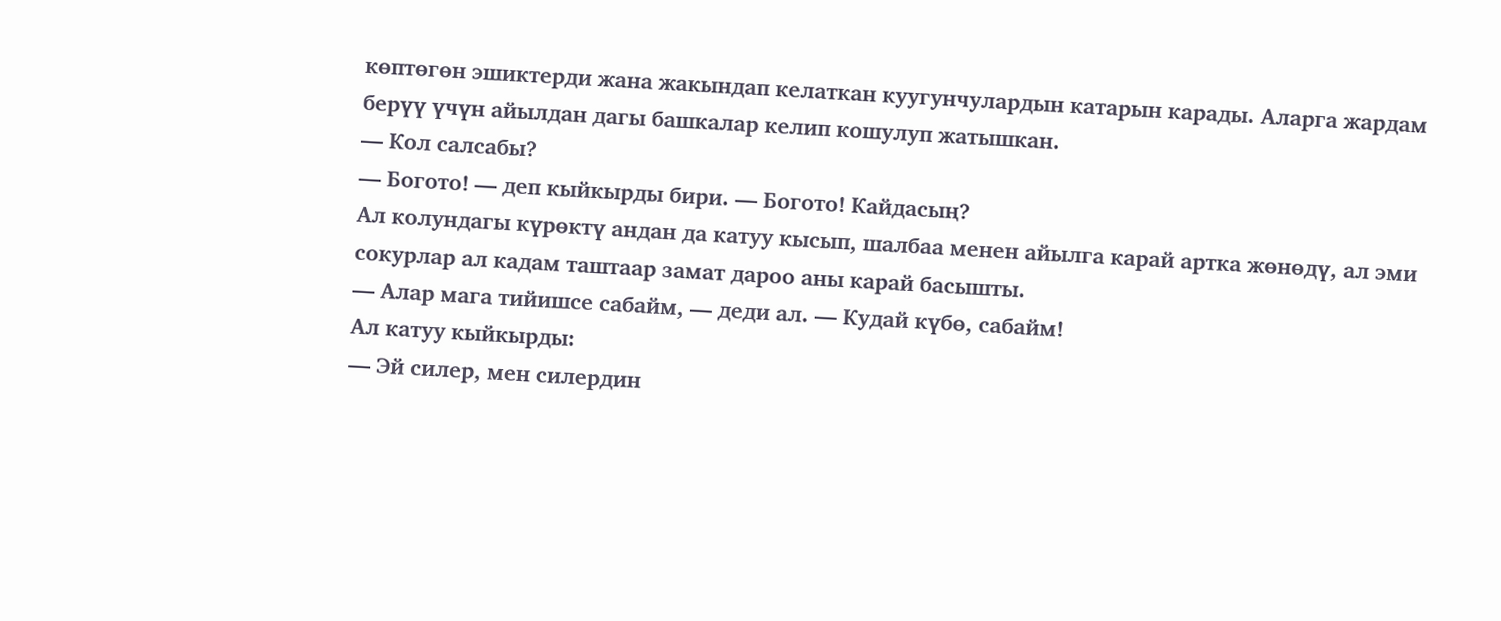көптөгөн эшиктерди жана жакындап келаткан куугунчулардын катарын карады. Аларга жардам берүү үчүн айылдан дагы башкалар келип кошулуп жатышкан.
— Кол салсабы?
— Богото! — деп кыйкырды бири. — Богото! Кайдасың?
Ал колундагы күрөктү андан да катуу кысып, шалбаа менен айылга карай артка жөнөдү, ал эми сокурлар ал кадам таштаар замат дароо аны карай басышты.
— Алар мага тийишсе сабайм, — деди ал. — Кудай күбө, сабайм!
Ал катуу кыйкырды:
— Эй силер, мен силердин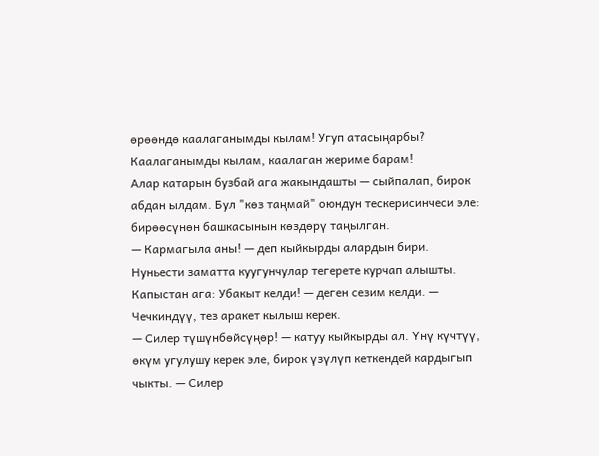өрөөндө каалаганымды кылам! Угуп атасыңарбы? Каалаганымды кылам, каалаган жериме барам!
Алар катарын бузбай ага жакындашты — сыйпалап, бирок абдан ылдам. Бул "көз таңмай" оюндун тескерисинчеси эле: бирөөсүнөн башкасынын көздөрү таңылган.
— Кармагыла аны! — деп кыйкырды алардын бири.
Нуньести заматта куугунчулар тегерете курчап алышты. Капыстан ага: Убакыт келди! — деген сезим келди. — Чечкиндүү, тез аракет кылыш керек.
— Силер түшүнбөйсүңөр! — катуу кыйкырды ал. Үнү күчтүү, өкүм угулушу керек эле, бирок үзүлүп кеткендей кардыгып чыкты. — Силер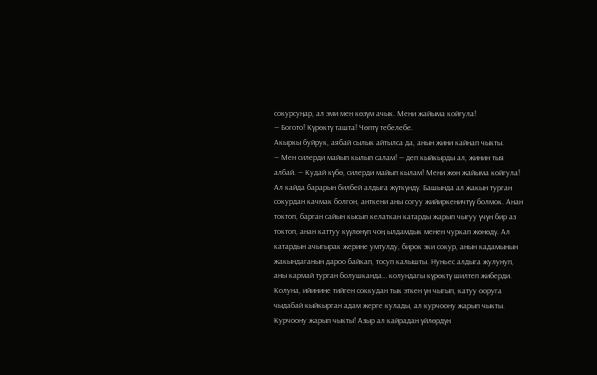сокурсуңар, ал эми мен көзүм ачык. Мени жайыма койгула!
— Богото! Күрөктү ташта! Чөптү тебелебе.
Акыркы буйрук, аябай сылык айтылса да, анын жини кайнап чыкты.
— Мен силерди майып кылып салам! — деп кыйкырды ал, жинин тыя албай. — Кудай күбө, силерди майып кылам! Мени жөн жайыма койгула!
Ал кайда барарын билбей алдыга жүткүндү. Башында ал жакын турган сокурдан качмак болгон, анткени аны согуу жийиркеничтүү болмок. Анан токтоп, барган сайын кысып келаткан катарды жарып чыгуу үчүн бир аз токтоп, анан каттуу күүлөнүп чоң ылдамдык менен чуркап жөнөдү. Ал катардын ачыгырак жерине умтулду, бирок эки сокур, анын кадамынын жакындаганын дароо байкап, тосуп калышты. Нуньес алдыга жулунуп, аны кармай турган болушканда… колундагы күрөктү шилтеп жиберди. Колуна, ийинине тийген соккудан тык эткен үн чыгып, катуу ооруга чыдабай кыйкырган адам жерге кулады, ал курчоону жарып чыкты.
Курчоону жарып чыкты! Азыр ал кайрадан үйлөрдүн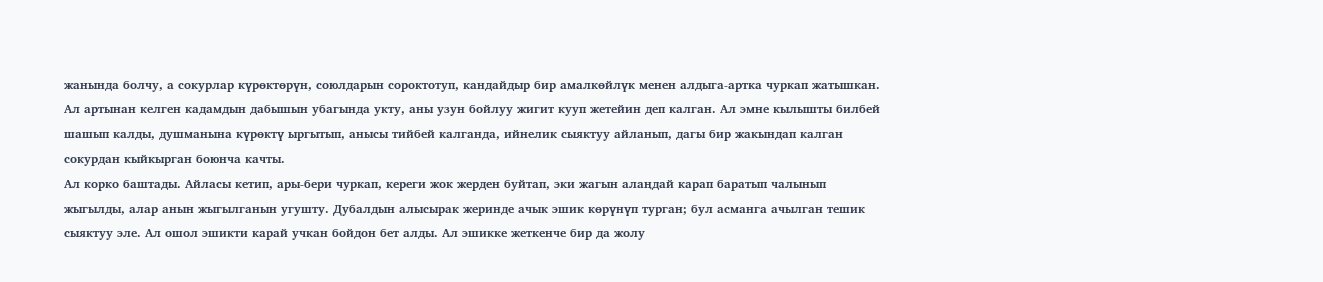жанында болчу, а сокурлар күрөктөрүн, союлдарын сороктотуп, кандайдыр бир амалкөйлүк менен алдыга-артка чуркап жатышкан.
Ал артынан келген кадамдын дабышын убагында укту, аны узун бойлуу жигит кууп жетейин деп калган. Ал эмне кылышты билбей шашып калды, душманына күрөктү ыргытып, анысы тийбей калганда, ийнелик сыяктуу айланып, дагы бир жакындап калган сокурдан кыйкырган боюнча качты.
Ал корко баштады. Айласы кетип, ары-бери чуркап, кереги жок жерден буйтап, эки жагын алаңдай карап баратып чалынып жыгылды, алар анын жыгылганын угушту. Дубалдын алысырак жеринде ачык эшик көрүнүп турган; бул асманга ачылган тешик сыяктуу эле. Ал ошол эшикти карай учкан бойдон бет алды. Ал эшикке жеткенче бир да жолу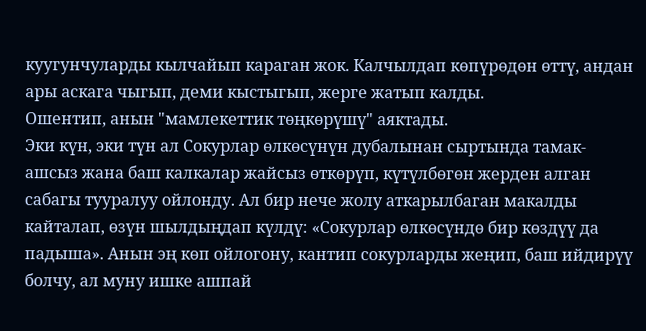куугунчуларды кылчайып караган жок. Калчылдап көпүрөдөн өттү, андан ары аскага чыгып, деми кыстыгып, жерге жатып калды.
Ошентип, анын "мамлекеттик төңкөрүшү" аяктады.
Эки күн, эки түн ал Сокурлар өлкөсүнүн дубалынан сыртында тамак-ашсыз жана баш калкалар жайсыз өткөрүп, күтүлбөгөн жерден алган сабагы тууралуу ойлонду. Ал бир нече жолу аткарылбаган макалды кайталап, өзүн шылдыңдап күлдү: «Сокурлар өлкөсүндө бир көздүү да падыша». Анын эң көп ойлогону, кантип сокурларды жеңип, баш ийдирүү болчу, ал муну ишке ашпай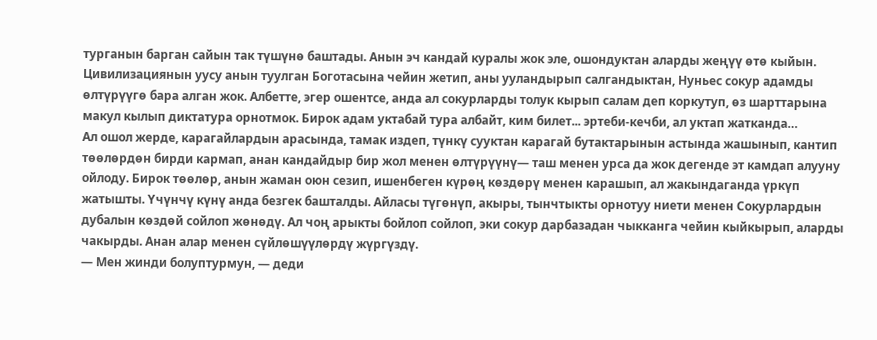турганын барган сайын так түшүнө баштады. Анын эч кандай куралы жок эле, ошондуктан аларды жеңүү өтө кыйын.
Цивилизациянын уусу анын туулган Боготасына чейин жетип, аны ууландырып салгандыктан, Нуньес сокур адамды өлтүрүүгө бара алган жок. Албетте, эгер ошентсе, анда ал сокурларды толук кырып салам деп коркутуп, өз шарттарына макул кылып диктатура орнотмок. Бирок адам уктабай тура албайт, ким билет... эртеби-кечби, ал уктап жатканда…
Ал ошол жерде, карагайлардын арасында, тамак издеп, түнкү сууктан карагай бутактарынын астында жашынып, кантип төөлөрдөн бирди кармап, анан кандайдыр бир жол менен өлтүрүүнү— таш менен урса да жок дегенде эт камдап алууну ойлоду. Бирок төөлөр, анын жаман оюн сезип, ишенбеген күрөң көздөрү менен карашып, ал жакындаганда үркүп жатышты. Үчүнчү күнү анда безгек башталды. Айласы түгөнүп, акыры, тынчтыкты орнотуу ниети менен Сокурлардын дубалын көздөй сойлоп жөнөдү. Ал чоң арыкты бойлоп сойлоп, эки сокур дарбазадан чыкканга чейин кыйкырып, аларды чакырды. Анан алар менен сүйлөшүүлөрдү жүргүздү.
— Мен жинди болуптурмун, — деди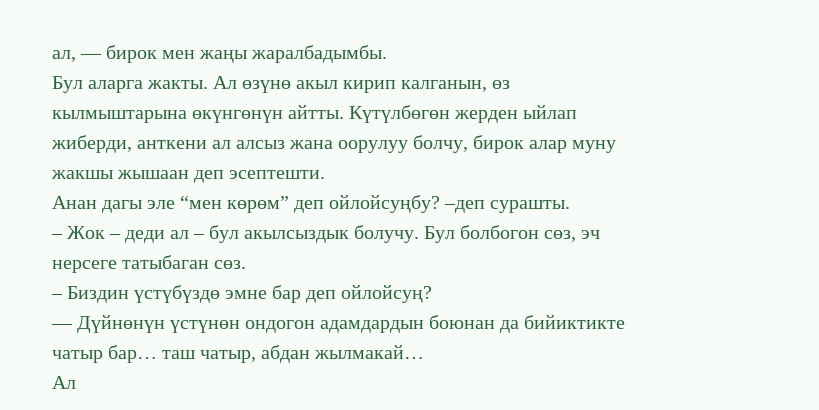ал, — бирок мен жаңы жаралбадымбы.
Бул аларга жакты. Ал өзүнө акыл кирип калганын, өз кылмыштарына өкүнгөнүн айтты. Күтүлбөгөн жерден ыйлап жиберди, анткени ал алсыз жана оорулуу болчу, бирок алар муну жакшы жышаан деп эсептешти.
Анан дагы эле “мен көрөм” деп ойлойсуңбу? –деп сурашты.
– Жок – деди ал – бул акылсыздык болучу. Бул болбогон сөз, эч нерсеге татыбаган сөз.
– Биздин үстүбүздө эмне бар деп ойлойсуң?
— Дүйнөнүн үстүнөн ондогон адамдардын боюнан да бийиктикте чатыр бар… таш чатыр, абдан жылмакай…
Ал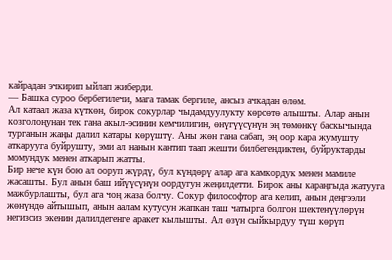кайрадан эчкирип ыйлап жиберди.
— Башка суроо бербегилечи, мага тамак бергиле, ансыз ачкадан өлөм.
Ал катаал жаза күткөн, бирок сокурлар чыдамдуулукту көрсөтө алышты. Алар анын козголоңунан тек гана акыл-эсинин кемчилигин, өнүгүүсүнүн эң төмөнкү баскычында турганын жаңы далил катары көрүштү. Аны жөн гана сабап, эң оор кара жумушту аткарууга буйрушту, эми ал нанын кантип таап жешти билбегендиктен, буйруктарды момундук менен аткарып жатты.
Бир нече күн бою ал ооруп жүрдү, бул күндөрү алар ага камкордук менен мамиле жасашты. Бул анын баш ийүүсүнүн оордугун жеңилдетти. Бирок аны караңгыда жатууга мажбурлашты, бул ага чоң жаза болчу. Сокур философтор ага келип, анын деңгээли жөнүндө айтышып, анын аалам кутусун жапкан таш чатырга болгон шектенүүлөрүн негизсиз экенин далилдегенге аракет кылышты. Ал өзүн сыйкырдуу түш көрүп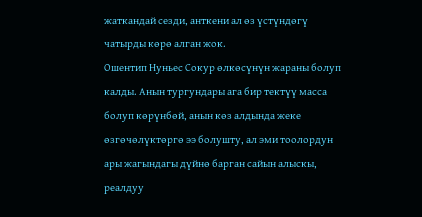жаткандай сезди, анткени ал өз үстүндөгү чатырды көрө алган жок.
Ошентип Нуньес Сокур өлкөсүнүн жараны болуп калды. Анын тургундары ага бир тектүү масса болуп көрүнбөй, анын көз алдында жеке өзгөчөлүктөргө ээ болушту, ал эми тоолордун ары жагындагы дүйнө барган сайын алыскы, реалдуу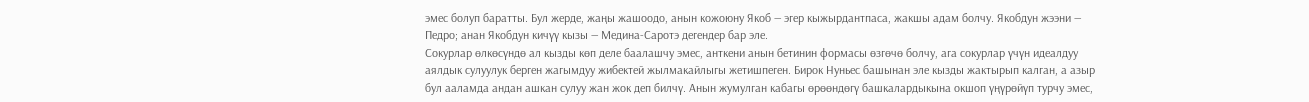эмес болуп баратты. Бул жерде, жаңы жашоодо, анын кожоюну Якоб — эгер кыжырдантпаса, жакшы адам болчу. Якобдун жээни — Педро; анан Якобдун кичүү кызы — Медина-Саротэ дегендер бар эле.
Сокурлар өлкөсүндө ал кызды көп деле баалашчу эмес, анткени анын бетинин формасы өзгөчө болчу, ага сокурлар үчүн идеалдуу аялдык сулуулук берген жагымдуу жибектей жылмакайлыгы жетишпеген. Бирок Нуньес башынан эле кызды жактырып калган, а азыр бул ааламда андан ашкан сулуу жан жок деп билчү. Анын жумулган кабагы өрөөндөгү башкалардыкына окшоп үңүрөйүп турчу эмес,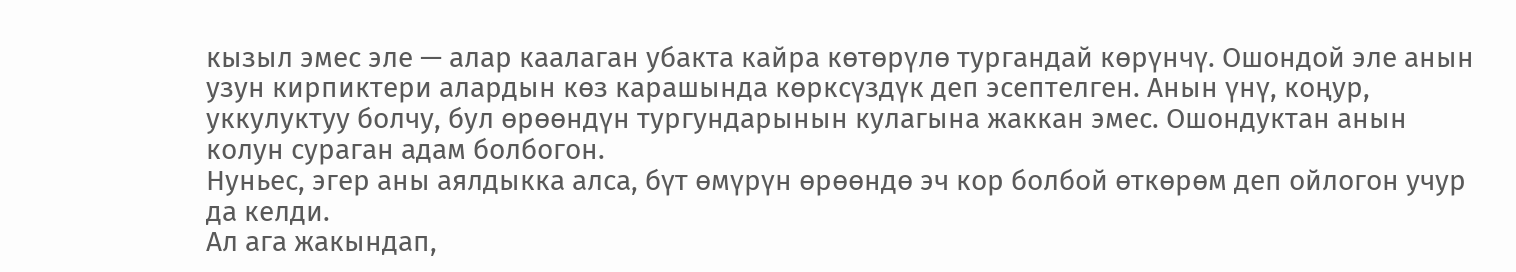кызыл эмес эле — алар каалаган убакта кайра көтөрүлө тургандай көрүнчү. Ошондой эле анын узун кирпиктери алардын көз карашында көрксүздүк деп эсептелген. Анын үнү, коңур, уккулуктуу болчу, бул өрөөндүн тургундарынын кулагына жаккан эмес. Ошондуктан анын колун сураган адам болбогон.
Нуньес, эгер аны аялдыкка алса, бүт өмүрүн өрөөндө эч кор болбой өткөрөм деп ойлогон учур да келди.
Ал ага жакындап,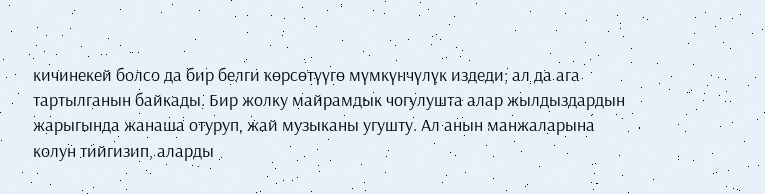кичинекей болсо да бир белги көрсөтүүгө мүмкүнчүлүк издеди; ал да ага тартылганын байкады. Бир жолку майрамдык чогулушта алар жылдыздардын жарыгында жанаша отуруп, жай музыканы угушту. Ал анын манжаларына колун тийгизип, аларды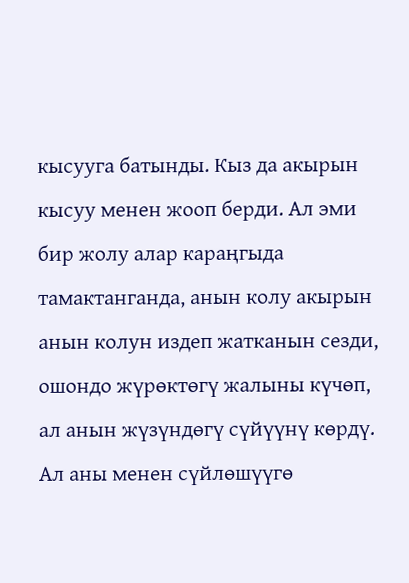кысууга батынды. Кыз да акырын кысуу менен жооп берди. Ал эми бир жолу алар караңгыда тамактанганда, анын колу акырын анын колун издеп жатканын сезди, ошондо жүрөктөгү жалыны күчөп, ал анын жүзүндөгү сүйүүнү көрдү. Ал аны менен сүйлөшүүгө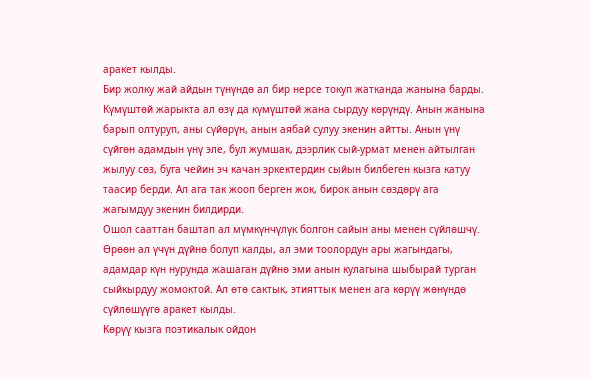аракет кылды.
Бир жолку жай айдын түнүндө ал бир нерсе токуп жатканда жанына барды. Күмүштөй жарыкта ал өзү да күмүштөй жана сырдуу көрүндү. Анын жанына барып олтуруп, аны сүйөрүн, анын аябай сулуу экенин айтты. Анын үнү сүйгөн адамдын үнү эле, бул жумшак, дээрлик сый-урмат менен айтылган жылуу сөз, буга чейин эч качан эркектердин сыйын билбеген кызга катуу таасир берди. Ал ага так жооп берген жок, бирок анын сөздөрү ага жагымдуу экенин билдирди.
Ошол сааттан баштап ал мүмкүнчүлүк болгон сайын аны менен сүйлөшчү. Өрөөн ал үчүн дүйнө болуп калды, ал эми тоолордун ары жагындагы, адамдар күн нурунда жашаган дүйнө эми анын кулагына шыбырай турган сыйкырдуу жомоктой. Ал өтө сактык, этияттык менен ага көрүү жөнүндө сүйлөшүүгө аракет кылды.
Көрүү кызга поэтикалык ойдон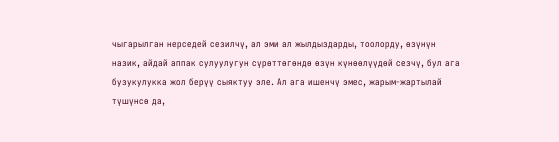чыгарылган нерседей сезилчү, ал эми ал жылдыздарды, тоолорду, өзүнүн назик, айдай аппак сулуулугун сүрөттөгөндө өзүн күнөөлүүдөй сезчү, бул ага бузукулукка жол берүү сыяктуу эле. Ал ага ишенчү эмес, жарым-жартылай түшүнсө да,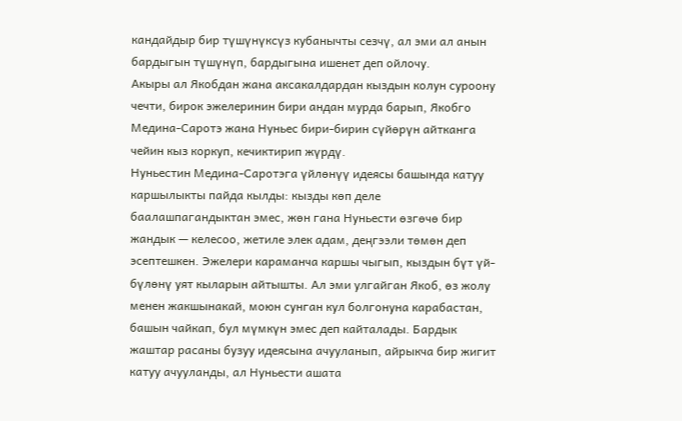кандайдыр бир түшүнүксүз кубанычты сезчү, ал эми ал анын бардыгын түшүнүп, бардыгына ишенет деп ойлочу.
Акыры ал Якобдан жана аксакалдардан кыздын колун суроону чечти, бирок эжелеринин бири андан мурда барып, Якобго Медина-Саротэ жана Нуньес бири-бирин сүйөрүн айтканга чейин кыз коркуп, кечиктирип жүрдү.
Нуньестин Медина-Саротэга үйлөнүү идеясы башында катуу каршылыкты пайда кылды: кызды көп деле баалашпагандыктан эмес, жөн гана Нуньести өзгөчө бир жандык — келесоо, жетиле элек адам, деңгээли төмөн деп эсептешкен. Эжелери караманча каршы чыгып, кыздын бүт үй-бүлөнү уят кыларын айтышты. Ал эми улгайган Якоб, өз жолу менен жакшынакай, моюн сунган кул болгонуна карабастан, башын чайкап, бул мүмкүн эмес деп кайталады. Бардык жаштар расаны бузуу идеясына ачууланып, айрыкча бир жигит катуу ачууланды, ал Нуньести ашата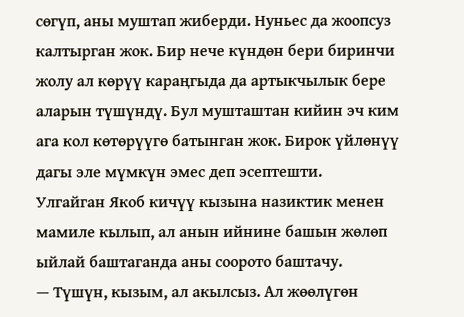сөгүп, аны муштап жиберди. Нуньес да жоопсуз калтырган жок. Бир нече күндөн бери биринчи жолу ал көрүү караңгыда да артыкчылык бере аларын түшүндү. Бул мушташтан кийин эч ким ага кол көтөрүүгө батынган жок. Бирок үйлөнүү дагы эле мүмкүн эмес деп эсептешти.
Улгайган Якоб кичүү кызына назиктик менен мамиле кылып, ал анын ийнине башын жөлөп ыйлай баштаганда аны соорото баштачу.
— Түшүн, кызым, ал акылсыз. Ал жөөлүгөн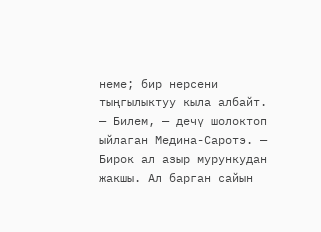неме; бир нерсени тыңгылыктуу кыла албайт.
— Билем, — дечү шолоктоп ыйлаган Медина-Саротэ. — Бирок ал азыр мурункудан жакшы. Ал барган сайын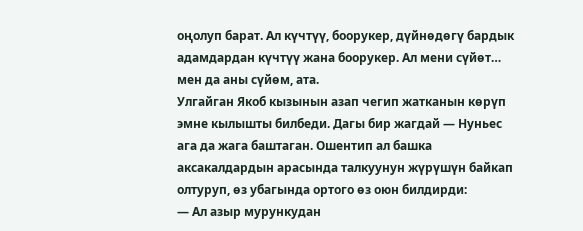оңолуп барат. Ал күчтүү, боорукер, дүйнөдөгү бардык адамдардан күчтүү жана боорукер. Ал мени сүйөт… мен да аны сүйөм, ата.
Улгайган Якоб кызынын азап чегип жатканын көрүп эмне кылышты билбеди. Дагы бир жагдай — Нуньес ага да жага баштаган. Ошентип ал башка аксакалдардын арасында талкуунун жүрүшүн байкап олтуруп, өз убагында ортого өз оюн билдирди:
— Ал азыр мурункудан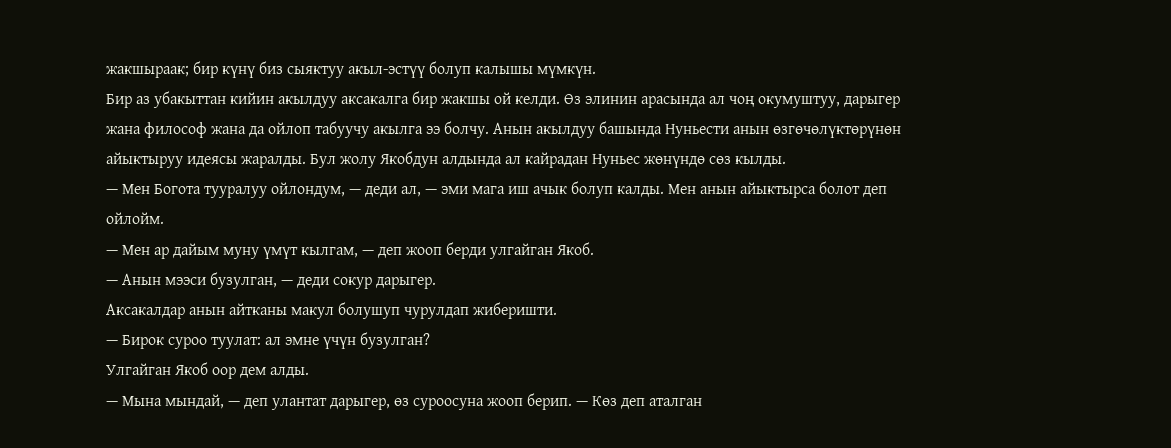жакшыраак; бир күнү биз сыяктуу акыл-эстүү болуп калышы мүмкүн.
Бир аз убакыттан кийин акылдуу аксакалга бир жакшы ой келди. Өз элинин арасында ал чоң окумуштуу, дарыгер жана философ жана да ойлоп табуучу акылга ээ болчу. Анын акылдуу башында Нуньести анын өзгөчөлүктөрүнөн айыктыруу идеясы жаралды. Бул жолу Якобдун алдында ал кайрадан Нуньес жөнүндө сөз кылды.
— Мен Богота тууралуу ойлондум, — деди ал, — эми мага иш ачык болуп калды. Мен анын айыктырса болот деп ойлойм.
— Мен ар дайым муну үмүт кылгам, — деп жооп берди улгайган Якоб.
— Анын мээси бузулган, — деди сокур дарыгер.
Аксакалдар анын айтканы макул болушуп чурулдап жиберишти.
— Бирок суроо туулат: ал эмне үчүн бузулган?
Улгайган Якоб оор дем алды.
— Мына мындай, — деп улантат дарыгер, өз суроосуна жооп берип. — Көз деп аталган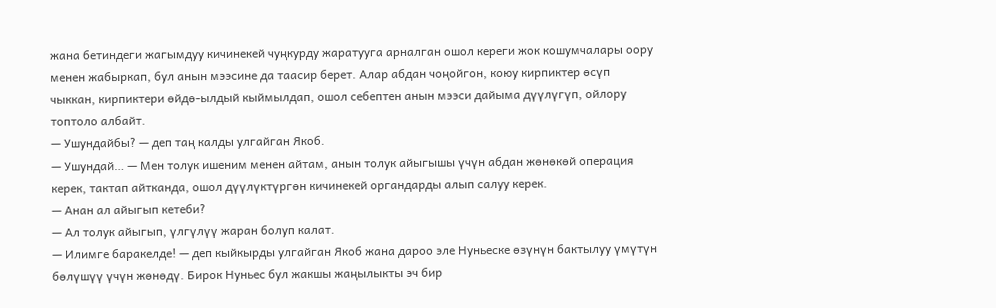жана бетиндеги жагымдуу кичинекей чуңкурду жаратууга арналган ошол кереги жок кошумчалары оору менен жабыркап, бул анын мээсине да таасир берет. Алар абдан чоңойгон, коюу кирпиктер өсүп чыккан, кирпиктери өйдө-ылдый кыймылдап, ошол себептен анын мээси дайыма дүүлүгүп, ойлору топтоло албайт.
— Ушундайбы? — деп таң калды улгайган Якоб.
— Ушундай… — Мен толук ишеним менен айтам, анын толук айыгышы үчүн абдан жөнөкөй операция керек, тактап айтканда, ошол дүүлүктүргөн кичинекей органдарды алып салуу керек.
— Анан ал айыгып кетеби?
— Ал толук айыгып, үлгүлүү жаран болуп калат.
— Илимге баракелде! — деп кыйкырды улгайган Якоб жана дароо эле Нуньеске өзүнүн бактылуу үмүтүн бөлүшүү үчүн жөнөдү. Бирок Нуньес бул жакшы жаңылыкты эч бир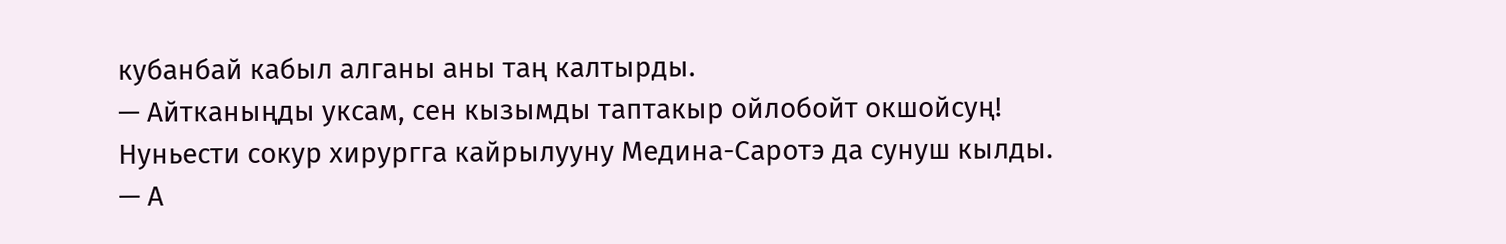кубанбай кабыл алганы аны таң калтырды.
— Айтканыңды уксам, сен кызымды таптакыр ойлобойт окшойсуң!
Нуньести сокур хирургга кайрылууну Медина-Саротэ да сунуш кылды.
— А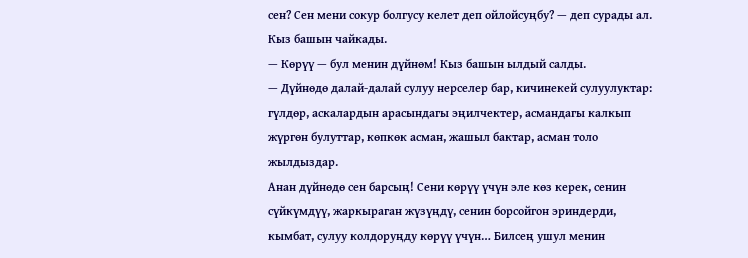сен? Сен мени сокур болгусу келет деп ойлойсуңбу? — деп сурады ал. Кыз башын чайкады.
— Көрүү — бул менин дүйнөм! Кыз башын ылдый салды.
— Дүйнөдө далай-далай сулуу нерселер бар, кичинекей сулуулуктар: гүлдөр, аскалардын арасындагы эңилчектер, асмандагы калкып жүргөн булуттар, көпкөк асман, жашыл бактар, асман толо жылдыздар.
Анан дүйнөдө сен барсың! Сени көрүү үчүн эле көз керек, сенин сүйкүмдүү, жаркыраган жүзүңдү, сенин борсойгон эриндерди, кымбат, сулуу колдоруңду көрүү үчүн… Билсең ушул менин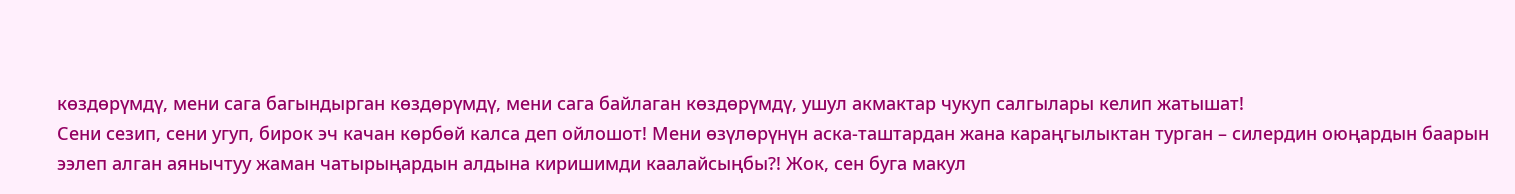көздөрүмдү, мени сага багындырган көздөрүмдү, мени сага байлаган көздөрүмдү, ушул акмактар чукуп салгылары келип жатышат!
Сени сезип, сени угуп, бирок эч качан көрбөй калса деп ойлошот! Мени өзүлөрүнүн аска-таштардан жана караңгылыктан турган – силердин оюңардын баарын ээлеп алган аянычтуу жаман чатырыңардын алдына киришимди каалайсыңбы?! Жок, сен буга макул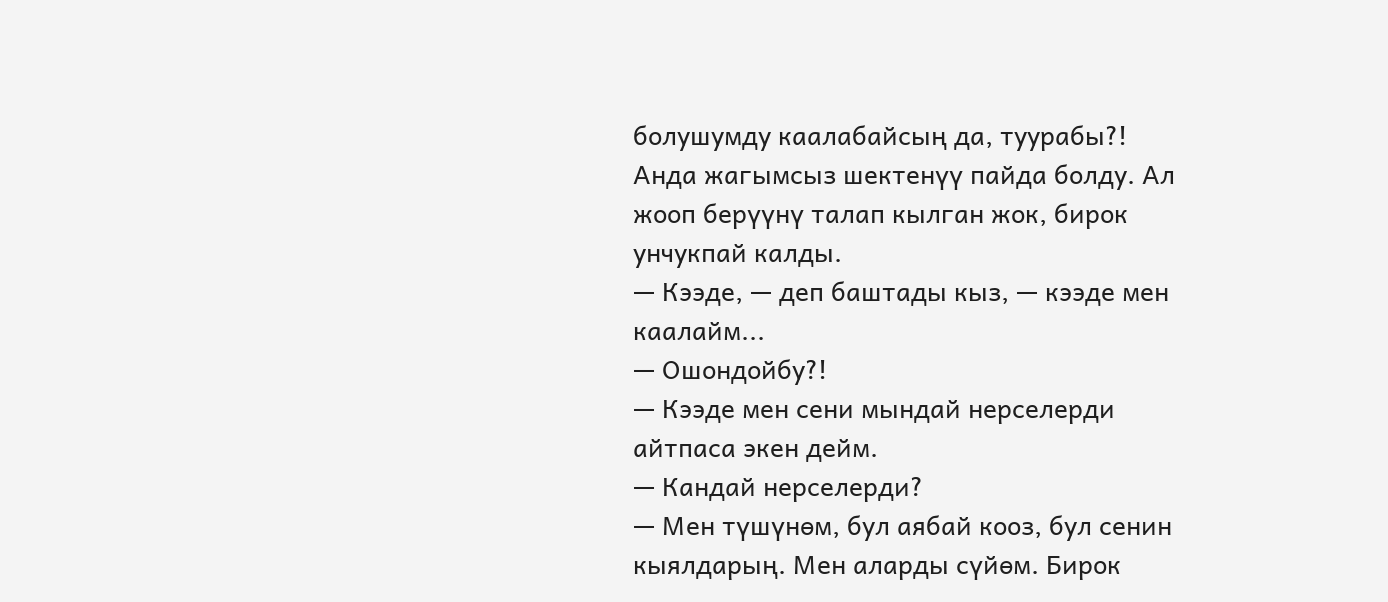болушумду каалабайсың да, туурабы?!
Анда жагымсыз шектенүү пайда болду. Ал жооп берүүнү талап кылган жок, бирок унчукпай калды.
— Кээде, — деп баштады кыз, — кээде мен каалайм...
— Ошондойбу?!
— Кээде мен сени мындай нерселерди айтпаса экен дейм.
— Кандай нерселерди?
— Мен түшүнөм, бул аябай кооз, бул сенин кыялдарың. Мен аларды сүйөм. Бирок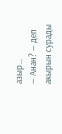азыр…
— Анан? — деп акырын сурады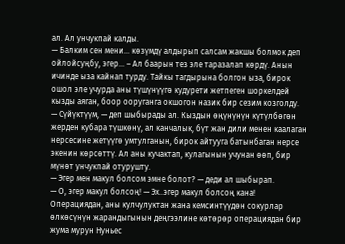ал. Ал унчукпай калды.
— Балким сен мени… көзүмдү алдырып салсам жакшы болмок деп ойлойсуңбу, эгер… – Ал баарын тез эле таразалап көрдү. Анын ичинде ыза кайнап турду. Тайкы тагдырына болгон ыза, бирок ошол эле учурда аны түшүнүүгө кудурети жетпеген шоркелдей кызды аяган, боор ооруганга окшогон назик бир сезим козголду.
— Сүйүктүүм, — деп шыбырады ал. Кыздын өңүнүнүн күтүлбөгөн жерден кубара түшкөнү, ал канчалык, бүт жан дили менен каалаган нерсесине жетүүгө умтулганын, бирок айтууга батынбаган нерсе экенин көрсөттү. Ал аны кучактап, кулагынын учунан өөп, бир мүнөт унчукпай отурушту.
— Эгер мен макул болсом эмне болот? — деди ал шыбырап.
— О, эгер макул болсоң! — Эх..эгер макул болсоң кана!
Операциядан, аны кулчулуктан жана кемсинтүүдөн сокурлар өлкөсүнүн жарандыгынын деңгээлине көтөрөр операциядан бир жума мурун Нуньес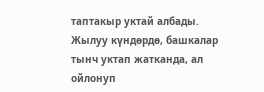таптакыр уктай албады. Жылуу күндөрдө, башкалар тынч уктап жатканда, ал ойлонуп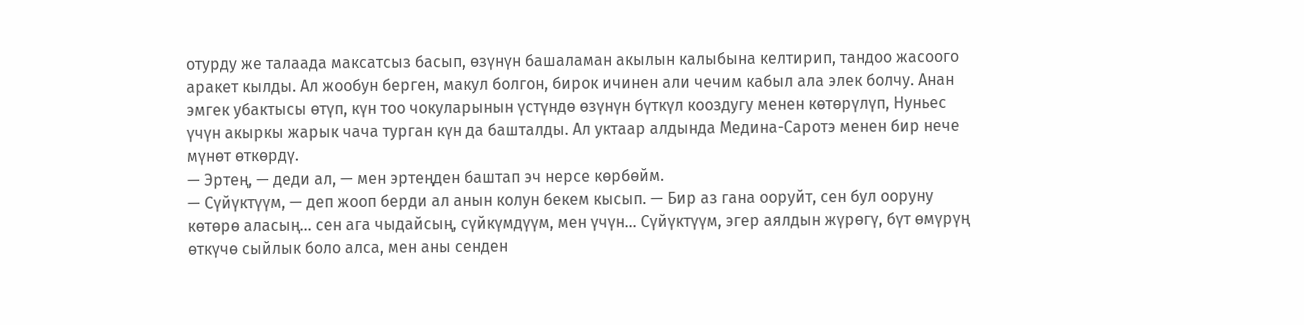отурду же талаада максатсыз басып, өзүнүн башаламан акылын калыбына келтирип, тандоо жасоого аракет кылды. Ал жообун берген, макул болгон, бирок ичинен али чечим кабыл ала элек болчу. Анан эмгек убактысы өтүп, күн тоо чокуларынын үстүндө өзүнүн бүткүл кооздугу менен көтөрүлүп, Нуньес үчүн акыркы жарык чача турган күн да башталды. Ал уктаар алдында Медина-Саротэ менен бир нече мүнөт өткөрдү.
— Эртең, — деди ал, — мен эртеңден баштап эч нерсе көрбөйм.
— Сүйүктүүм, — деп жооп берди ал анын колун бекем кысып. — Бир аз гана ооруйт, сен бул ооруну көтөрө аласың… сен ага чыдайсың, сүйкүмдүүм, мен үчүн… Сүйүктүүм, эгер аялдын жүрөгү, бүт өмүрүң өткүчө сыйлык боло алса, мен аны сенден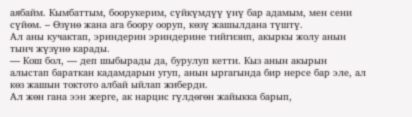аябайм. Кымбаттым, боорукерим, сүйкүмдүү үнү бар адамым, мен сени сүйөм. – Өзүнө жана ага боору ооруп, көзү жашылдана түштү.
Ал аны кучактап, эриндерин эриндерине тийгизип, акыркы жолу анын тынч жүзүнө карады.
— Кош бол, — деп шыбырады да, бурулуп кетти. Кыз анын акырын алыстап бараткан кадамдарын угуп, анын ыргагында бир нерсе бар эле, ал көз жашын токтото албай ыйлап жиберди.
Ал жөн гана ээн жерге, ак нарцис гүлдөгөн жайыкка барып,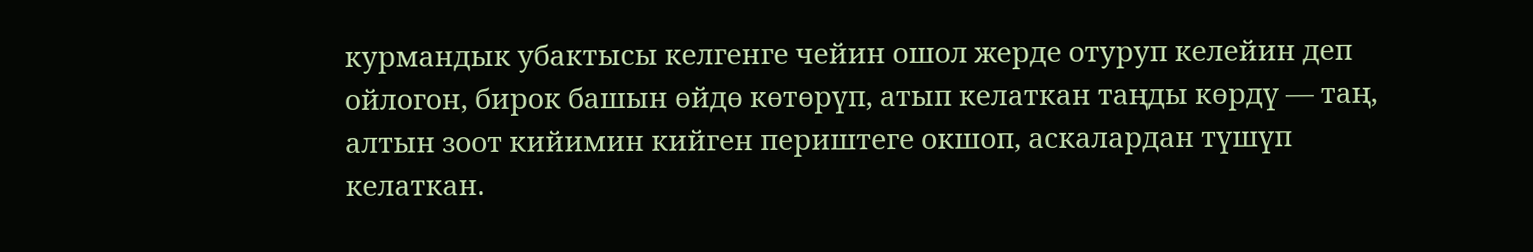курмандык убактысы келгенге чейин ошол жерде отуруп келейин деп ойлогон, бирок башын өйдө көтөрүп, атып келаткан таңды көрдү — таң, алтын зоот кийимин кийген периштеге окшоп, аскалардан түшүп келаткан.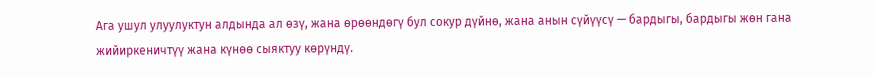Ага ушул улуулуктун алдында ал өзү, жана өрөөндөгү бул сокур дүйнө, жана анын сүйүүсү — бардыгы, бардыгы жөн гана жийиркеничтүү жана күнөө сыяктуу көрүндү.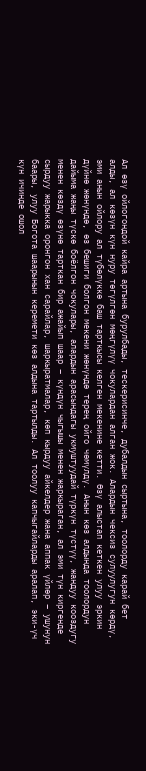Ал өзү ойлогондой кайра артына бурулбады, тескерисинче, дубалдын сыртына, тоолорду карай бет алды, ал көзүн күн нуру төгүлгөн мөңгүлүү чокулардан алган жок. Алардын чексиз сулуулугун көрдү, эми анын ойлору ал түбөлүккө баш тарткысы келген мекенине кетти. Өзү алыстап кеткен улуу эркин дүйнө жөнүндө, өз бешиги болгон мекени жөнүндө терең ойго чөмүлдү. Анын көз алдында тоолордун дайыма жаңы түскө боёлгон чокулары, алардын арасындагы укмуштуудай түркүн түстүү, жандуу кооздугу менен көздү өзүнө тарткан бир ажайып шаар – күндүн чыгышы менен жаркыраган, ал эми түн киргенде сырдуу жарыкка оронгон хан сарайлар, шаркыратмалар, көп кырдуу айкелдер жана аппак үйлөр – ушунун баары, улуу Богота шаарынын керемети көз алдына тартылды. Ал тоолуу капчыгайларды аралап, эки-үч күн ичинде ошол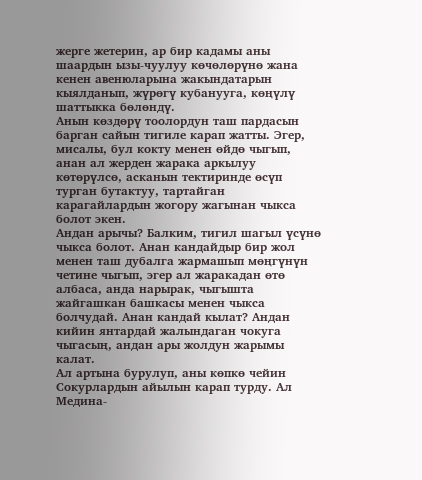жерге жетерин, ар бир кадамы аны шаардын ызы-чуулуу көчөлөрүнө жана кенен авенюларына жакындатарын кыялданып, жүрөгү кубанууга, көңүлү шаттыкка бөлөндү.
Анын көздөрү тоолордун таш пардасын барган сайын тигиле карап жатты. Эгер, мисалы, бул кокту менен өйдө чыгып, анан ал жерден жарака аркылуу көтөрүлсө, асканын тектиринде өсүп турган бутактуу, тартайган карагайлардын жогору жагынан чыкса болот экен.
Андан арычы? Балким, тигил шагыл үсүнө чыкса болот. Анан кандайдыр бир жол менен таш дубалга жармашып мөңгүнүн четине чыгып, эгер ал жаракадан өтө албаса, анда нарырак, чыгышта жайгашкан башкасы менен чыкса болчудай. Анан кандай кылат? Андан кийин янтардай жалындаган чокуга чыгасың, андан ары жолдун жарымы калат.
Ал артына бурулуп, аны көпкө чейин Сокурлардын айылын карап турду. Ал Медина-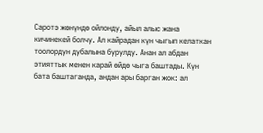Саротэ жөнүндө ойлонду, айыл алыс жана кичинекей болчу. Ал кайрадан күн чыгып келаткан тоолордун дубалына бурулду. Анан ал абдан этияттык менен карай өйдө чыга баштады. Күн бата баштаганда, андан ары барган жок: ал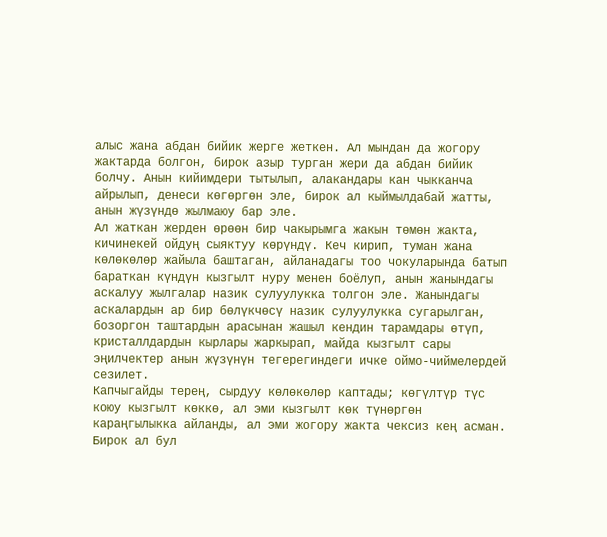алыс жана абдан бийик жерге жеткен. Ал мындан да жогору жактарда болгон, бирок азыр турган жери да абдан бийик болчу. Анын кийимдери тытылып, алакандары кан чыкканча айрылып, денеси көгөргөн эле, бирок ал кыймылдабай жатты, анын жүзүндө жылмаюу бар эле.
Ал жаткан жерден өрөөн бир чакырымга жакын төмөн жакта, кичинекей ойдуң сыяктуу көрүндү. Кеч кирип, туман жана көлөкөлөр жайыла баштаган, айланадагы тоо чокуларында батып бараткан күндүн кызгылт нуру менен боёлуп, анын жанындагы аскалуу жылгалар назик сулуулукка толгон эле. Жанындагы аскалардын ар бир бөлүкчөсү назик сулуулукка сугарылган, бозоргон таштардын арасынан жашыл кендин тарамдары өтүп, кристаллдардын кырлары жаркырап, майда кызгылт сары эңилчектер анын жүзүнүн тегерегиндеги ичке оймо-чиймелердей сезилет.
Капчыгайды терең, сырдуу көлөкөлөр каптады; көгүлтүр түс коюу кызгылт көккө, ал эми кызгылт көк түнөргөн караңгылыкка айланды, ал эми жогору жакта чексиз кең асман. Бирок ал бул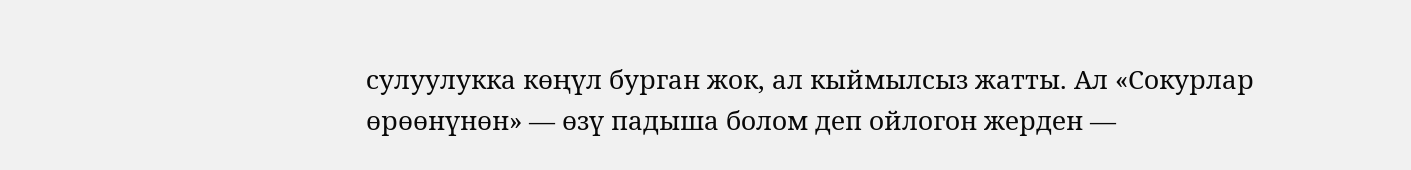сулуулукка көңүл бурган жок, ал кыймылсыз жатты. Ал «Сокурлар өрөөнүнөн» — өзү падыша болом деп ойлогон жерден —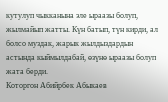кутулуп чыкканына эле ыраазы болуп, жылмайып жатты. Күн батып, түн кирди, ал болсо муздак, жарык жылдыздардын астында кыймылдабай, өзүнө ыраазы болуп жата берди.
Которгон Абийрбек Абыкаев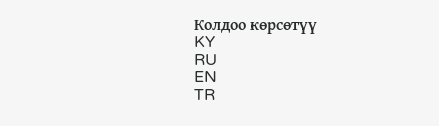Колдоо көрсөтүү
KY
RU
EN
TR